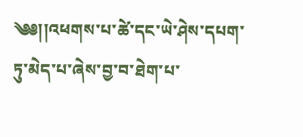༄༅།།འཕགས་པ་ཚེ་དང་ཡེ་ཤེས་དཔག་ཏུ་མེད་པ་ཞེས་བྱ་བ་ཐེག་པ་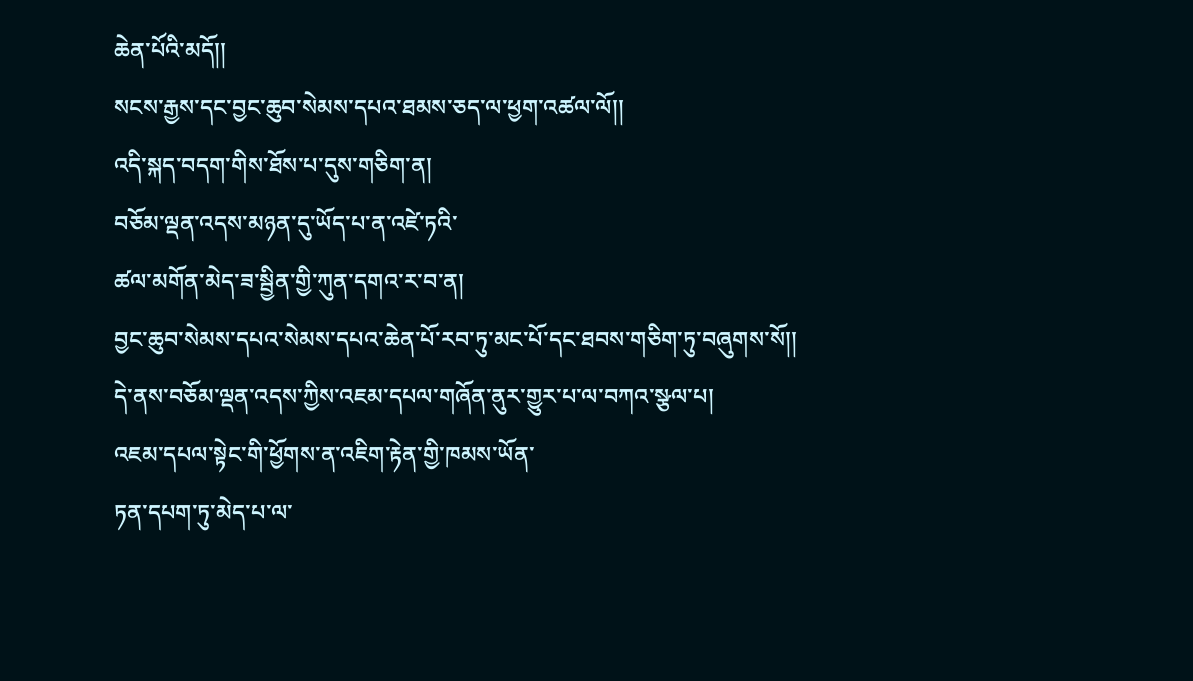ཆེན་པོའི་མདོ།།
སངས་རྒྱས་དང་བྱང་ཆུབ་སེམས་དཔའ་ཐམས་ཅད་ལ་ཕྱག་འཚལ་ལོ།།
འདི་སྐད་བདག་གིས་ཐོས་པ་དུས་གཅིག་ན།
བཅོམ་ལྡན་འདས་མཉན་དུ་ཡོད་པ་ན་འཛེ་ཏའི་
ཚལ་མགོན་མེད་ཟ་སྦྱིན་གྱི་ཀུན་དགའ་ར་བ་ན།
བྱང་ཆུབ་སེམས་དཔའ་སེམས་དཔའ་ཆེན་པོ་རབ་ཏུ་མང་པོ་དང་ཐབས་གཅིག་ཏུ་བཞུགས་སོ།།
དེ་ནས་བཅོམ་ལྡན་འདས་ཀྱིས་འཇམ་དཔལ་གཞོན་ནུར་གྱུར་པ་ལ་བཀའ་སྩལ་པ།
འཇམ་དཔལ་སྟེང་གི་ཕྱོགས་ན་འཇིག་རྟེན་གྱི་ཁམས་ཡོན་
ཏན་དཔག་ཏུ་མེད་པ་ལ་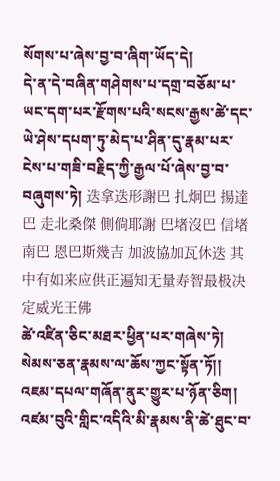སོགས་པ་ཞེས་བྱ་བ་ཞིག་ཡོད་དེ།
དེ་ན་དེ་བཞིན་གཤེགས་པ་དགྲ་བཅོམ་པ་ཡང་དག་པར་རྫོགས་པའི་སངས་རྒྱས་ཚེ་དང་ཡེ་ཤེས་དཔག་ཏུ་མེད་པ་ཤིན་དུ་རྣམ་པར་ངེས་པ་གཟི་བརྗིད་ཀྱི་རྒྱལ་པོ་ཞེས་བྱ་བ་བཞུགས་ཏེ། 迭拿迭形謝巴 扎炯巴 揚達巴 走北桑傑 側倘耶謝 巴堵沒巴 信堵南巴 恩巴斯幾吉 加波協加瓦休迭 其中有如来应供正遍知无量寿智最极决定威光王佛
ཚེ་འཛིན་ཅིང་མཐར་ཕྱིན་པར་གཞེས་ཏེ། སེམས་ཅན་རྣམས་ལ་ཆོས་ཀྱང་སྟོན་ཏོ།།
འཇམ་དཔལ་གཞོན་ནུར་གྱུར་པ་ཉོན་ཅིག།
འཛམ་བུའི་གླིང་འདིའི་མི་རྣམས་ནི་ཚེ་ཐུང་བ་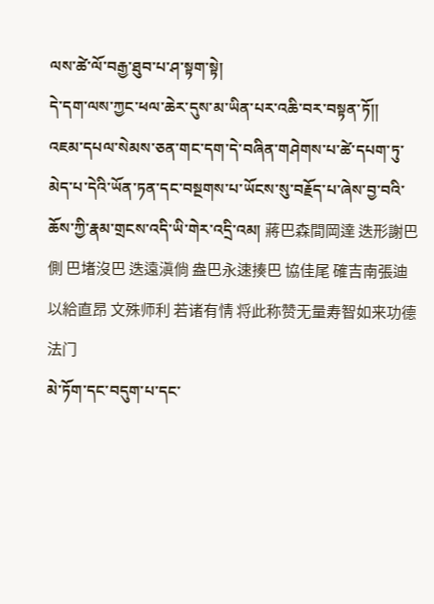ལས་ཚེ་ལོ་བརྒྱ་ཐུབ་པ་ཤ་སྟག་སྟེ།
དེ་དག་ལས་ཀྱང་ཕལ་ཆེར་དུས་མ་ཡིན་པར་འཆི་བར་བསྟན་ཏོ།།
འཇམ་དཔལ་སེམས་ཅན་གང་དག་དེ་བཞིན་གཤེགས་པ་ཚེ་དཔག་ཏུ་མེད་པ་དེའི་ཡོན་ཏན་དང་བསྔགས་པ་ཡོངས་སུ་བརྗོད་པ་ཞེས་བྱ་བའི་ཆོས་ཀྱི་རྣམ་གྲངས་འདི་ཡི་གེར་འདྲི་འམ། 蔣巴森間岡達 迭形謝巴側 巴堵沒巴 迭遠滇倘 盎巴永速揍巴 協佳尾 確吉南張迪 以給直昂 文殊师利 若诸有情 将此称赞无量寿智如来功德法门
མེ་ཏོག་དང་བདུག་པ་དང་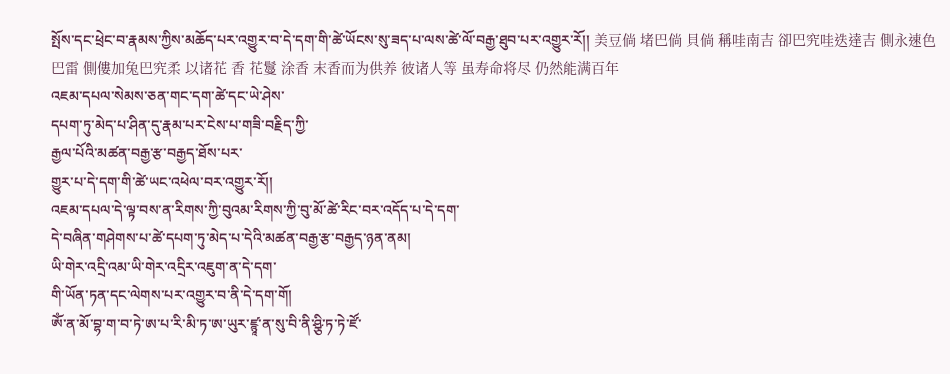སྤོས་དང་ཕྲེང་བ་རྣམས་ཀྱིས་མཆོད་པར་འགྱུར་བ་དེ་དག་གི་ཚེ་ཡོངས་སུ་ཟད་པ་ལས་ཚེ་ལོ་བརྒྱ་ཐུབ་པར་འགྱུར་རོ།། 美豆倘 堵巴倘 貝倘 稱哇南吉 卻巴究哇迭達吉 側永速色巴雷 側僂加兔巴究柔 以诸花 香 花鬘 涂香 末香而为供养 彼诸人等 虽寿命将尽 仍然能满百年
འཇམ་དཔལ་སེམས་ཅན་གང་དག་ཚེ་དང་ཡེ་ཤེས་
དཔག་ཏུ་མེད་པ་ཤིན་དུ་རྣམ་པར་ངེས་པ་གཟི་བརྗིད་ཀྱི་
རྒྱལ་པོའི་མཚན་བརྒྱ་རྩ་བརྒྱད་ཐོས་པར་
གྱུར་པ་དེ་དག་གི་ཚེ་ཡང་འཕེལ་བར་འགྱུར་རོ།།
འཇམ་དཔལ་དེ་ལྟ་བས་ན་རིགས་ཀྱི་བུའམ་རིགས་ཀྱི་བུ་མོ་ཚེ་རིང་བར་འདོད་པ་དེ་དག་
དེ་བཞིན་གཤེགས་པ་ཚེ་དཔག་ཏུ་མེད་པ་དེའི་མཚན་བརྒྱ་རྩ་བརྒྱད་ཉན་ནམ།
ཡི་གེར་འདྲི་འམ་ཡི་གེར་འདྲིར་འཇུག་ན་དེ་དག་
གི་ཡོན་ཏན་དང་ལེགས་པར་འགྱུར་བ་ནི་དེ་དག་གོ།
ཨོཾ་ན་མོ་བྷ་ག་བ་ཏེ་ཨ་པ་རི་མི་ཏ་ཨ་ཡུར་ཛྙཱ་ན་སུ་བི་ནི་ཤྩི་ཏ་ཏེ་ཛོ་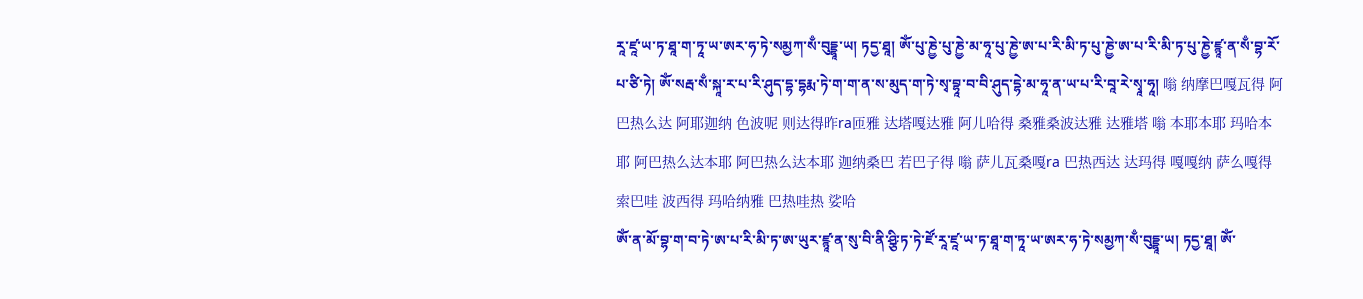རཱ་ཛཱ་ཡ་ཏ་ཐཱ་ག་ཏཱ་ཡ་ཨར་ཧ་ཏེ་སམྱཀ་སྃ་བུདྡྷཱ་ཡ། ཏདྱ་ཐཱ། ཨོཾ་པུ་ཎྱེ་པུ་ཎྱེ་མ་ཧཱ་པུ་ཎྱེ་ཨ་པ་རི་མི་ཏ་པུ་ཎྱེ་ཨ་པ་རི་མི་ཏ་པུ་ཎྱེ་ཛྙཱ་ན་སྃ་བྷ་རོ་པ་ཙི་ཏེ། ཨོཾ་སརྦ་སྃ་སྐཱ་ར་པ་རི་ཤུད་དྷ་དྷརྨ་ཏེ་ག་ག་ན་ས་མུད་ག་ཏེ་སྭ་བྷཱ་བ་བི་ཤུད་དྷེ་མ་ཧཱ་ན་ཡ་པ་རི་བཱ་རེ་སྭཱ་ཧཱ། 嗡 纳摩巴嘎瓦得 阿巴热么达 阿耶迦纳 色波呢 则达得昨ra匝雅 达塔嘎达雅 阿儿哈得 桑雅桑波达雅 达雅塔 嗡 本耶本耶 玛哈本耶 阿巴热么达本耶 阿巴热么达本耶 迦纳桑巴 若巴子得 嗡 萨儿瓦桑嘎ra 巴热西达 达玛得 嘎嘎纳 萨么嘎得 索巴哇 波西得 玛哈纳雅 巴热哇热 娑哈
ཨོཾ་ན་མོ་བྷ་ག་བ་ཏེ་ཨ་པ་རི་མི་ཏ་ཨ་ཡུར་ཛྙཱ་ན་སུ་བི་ནི་ཤྩི་ཏ་ཏེ་ཛོ་རཱ་ཛཱ་ཡ་ཏ་ཐཱ་ག་ཏཱ་ཡ་ཨར་ཧ་ཏེ་སམྱཀ་སྃ་བུདྡྷཱ་ཡ། ཏདྱ་ཐཱ། ཨོཾ་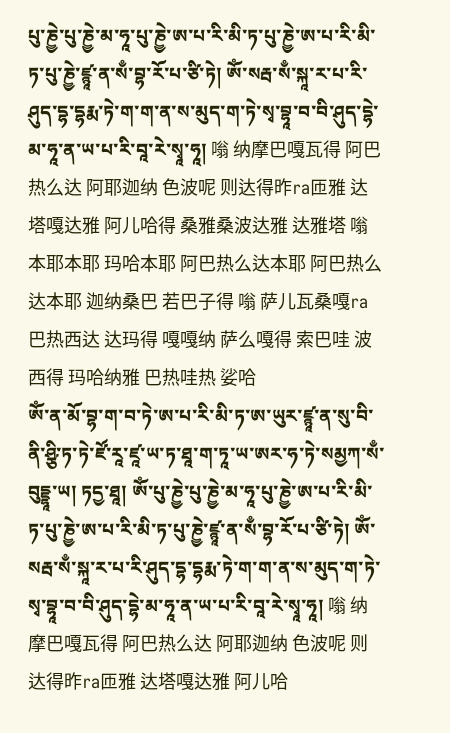པུ་ཎྱེ་པུ་ཎྱེ་མ་ཧཱ་པུ་ཎྱེ་ཨ་པ་རི་མི་ཏ་པུ་ཎྱེ་ཨ་པ་རི་མི་ཏ་པུ་ཎྱེ་ཛྙཱ་ན་སྃ་བྷ་རོ་པ་ཙི་ཏེ། ཨོཾ་སརྦ་སྃ་སྐཱ་ར་པ་རི་ཤུད་དྷ་དྷརྨ་ཏེ་ག་ག་ན་ས་མུད་ག་ཏེ་སྭ་བྷཱ་བ་བི་ཤུད་དྷེ་མ་ཧཱ་ན་ཡ་པ་རི་བཱ་རེ་སྭཱ་ཧཱ། 嗡 纳摩巴嘎瓦得 阿巴热么达 阿耶迦纳 色波呢 则达得昨ra匝雅 达塔嘎达雅 阿儿哈得 桑雅桑波达雅 达雅塔 嗡 本耶本耶 玛哈本耶 阿巴热么达本耶 阿巴热么达本耶 迦纳桑巴 若巴子得 嗡 萨儿瓦桑嘎ra 巴热西达 达玛得 嘎嘎纳 萨么嘎得 索巴哇 波西得 玛哈纳雅 巴热哇热 娑哈
ཨོཾ་ན་མོ་བྷ་ག་བ་ཏེ་ཨ་པ་རི་མི་ཏ་ཨ་ཡུར་ཛྙཱ་ན་སུ་བི་ནི་ཤྩི་ཏ་ཏེ་ཛོ་རཱ་ཛཱ་ཡ་ཏ་ཐཱ་ག་ཏཱ་ཡ་ཨར་ཧ་ཏེ་སམྱཀ་སྃ་བུདྡྷཱ་ཡ། ཏདྱ་ཐཱ། ཨོཾ་པུ་ཎྱེ་པུ་ཎྱེ་མ་ཧཱ་པུ་ཎྱེ་ཨ་པ་རི་མི་ཏ་པུ་ཎྱེ་ཨ་པ་རི་མི་ཏ་པུ་ཎྱེ་ཛྙཱ་ན་སྃ་བྷ་རོ་པ་ཙི་ཏེ། ཨོཾ་སརྦ་སྃ་སྐཱ་ར་པ་རི་ཤུད་དྷ་དྷརྨ་ཏེ་ག་ག་ན་ས་མུད་ག་ཏེ་སྭ་བྷཱ་བ་བི་ཤུད་དྷེ་མ་ཧཱ་ན་ཡ་པ་རི་བཱ་རེ་སྭཱ་ཧཱ། 嗡 纳摩巴嘎瓦得 阿巴热么达 阿耶迦纳 色波呢 则达得昨ra匝雅 达塔嘎达雅 阿儿哈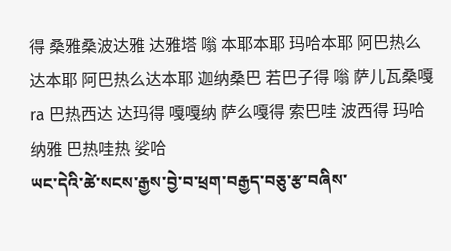得 桑雅桑波达雅 达雅塔 嗡 本耶本耶 玛哈本耶 阿巴热么达本耶 阿巴热么达本耶 迦纳桑巴 若巴子得 嗡 萨儿瓦桑嘎ra 巴热西达 达玛得 嘎嘎纳 萨么嘎得 索巴哇 波西得 玛哈纳雅 巴热哇热 娑哈
ཡང་དེའི་ཚེ་སངས་རྒྱས་བྱེ་བ་ཕྲག་བརྒྱད་བཅུ་རྩ་བཞིས་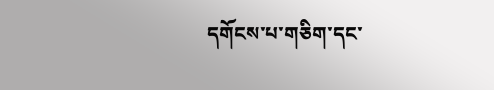དགོངས་པ་གཅིག་དང་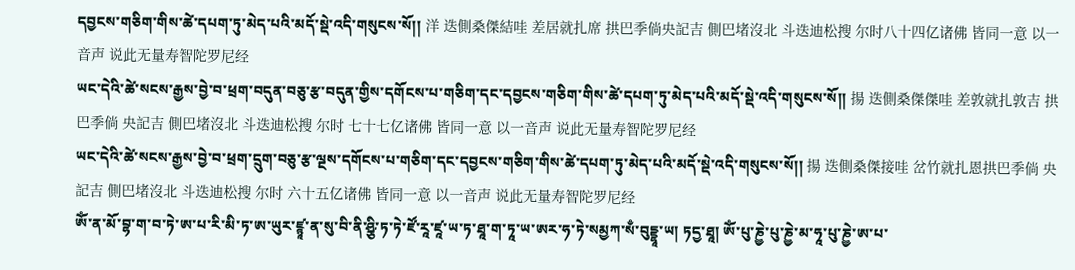དབྱངས་གཅིག་གིས་ཚེ་དཔག་ཏུ་མེད་པའི་མདོ་སྡེ་འདི་གསུངས་སོ།། 洋 迭側桑傑結哇 差居就扎席 拱巴季倘央記吉 側巴堵沒北 斗迭迪松搜 尔时八十四亿诸佛 皆同一意 以一音声 说此无量寿智陀罗尼经
ཡང་དེའི་ཚེ་སངས་རྒྱས་བྱེ་བ་ཕྲག་བདུན་བཅུ་རྩ་བདུན་གྱིས་དགོངས་པ་གཅིག་དང་དབྱངས་གཅིག་གིས་ཚེ་དཔག་ཏུ་མེད་པའི་མདོ་སྡེ་འདི་གསུངས་སོ།། 揚 迭側桑傑傑哇 差敦就扎敦吉 拱巴季倘 央記吉 側巴堵沒北 斗迭迪松搜 尔时 七十七亿诸佛 皆同一意 以一音声 说此无量寿智陀罗尼经
ཡང་དེའི་ཚེ་སངས་རྒྱས་བྱེ་བ་ཕྲག་དྲུག་བཅུ་རྩ་ལྔས་དགོངས་པ་གཅིག་དང་དབྱངས་གཅིག་གིས་ཚེ་དཔག་ཏུ་མེད་པའི་མདོ་སྡེ་འདི་གསུངས་སོ།། 揚 迭側桑傑接哇 岔竹就扎恩拱巴季倘 央記吉 側巴堵沒北 斗迭迪松搜 尔时 六十五亿诸佛 皆同一意 以一音声 说此无量寿智陀罗尼经
ཨོཾ་ན་མོ་བྷ་ག་བ་ཏེ་ཨ་པ་རི་མི་ཏ་ཨ་ཡུར་ཛྙཱ་ན་སུ་བི་ནི་ཤྩི་ཏ་ཏེ་ཛོ་རཱ་ཛཱ་ཡ་ཏ་ཐཱ་ག་ཏཱ་ཡ་ཨར་ཧ་ཏེ་སམྱཀ་སྃ་བུདྡྷཱ་ཡ། ཏདྱ་ཐཱ། ཨོཾ་པུ་ཎྱེ་པུ་ཎྱེ་མ་ཧཱ་པུ་ཎྱེ་ཨ་པ་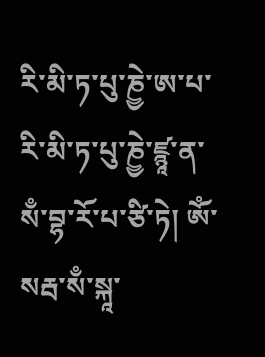རི་མི་ཏ་པུ་ཎྱེ་ཨ་པ་རི་མི་ཏ་པུ་ཎྱེ་ཛྙཱ་ན་སྃ་བྷ་རོ་པ་ཙི་ཏེ། ཨོཾ་སརྦ་སྃ་སྐཱ་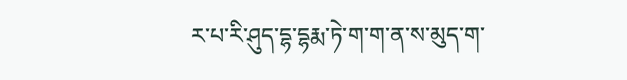ར་པ་རི་ཤུད་དྷ་དྷརྨ་ཏེ་ག་ག་ན་ས་མུད་ག་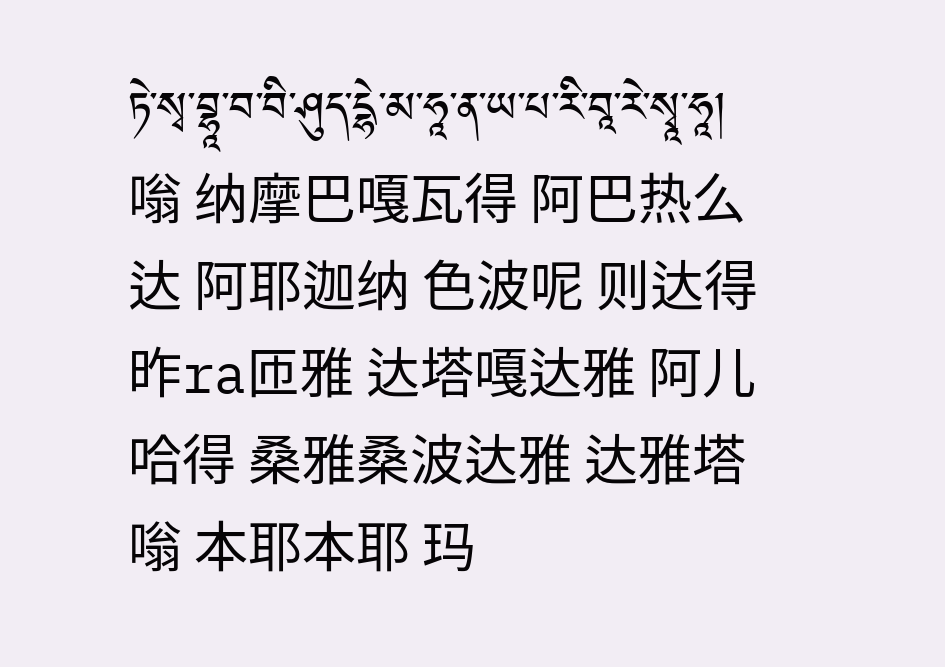ཏེ་སྭ་བྷཱ་བ་བི་ཤུད་དྷེ་མ་ཧཱ་ན་ཡ་པ་རི་བཱ་རེ་སྭཱ་ཧཱ། 嗡 纳摩巴嘎瓦得 阿巴热么达 阿耶迦纳 色波呢 则达得昨ra匝雅 达塔嘎达雅 阿儿哈得 桑雅桑波达雅 达雅塔 嗡 本耶本耶 玛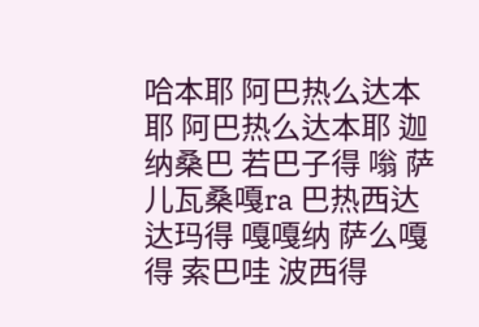哈本耶 阿巴热么达本耶 阿巴热么达本耶 迦纳桑巴 若巴子得 嗡 萨儿瓦桑嘎ra 巴热西达 达玛得 嘎嘎纳 萨么嘎得 索巴哇 波西得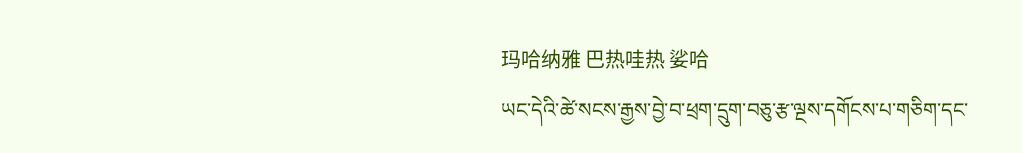玛哈纳雅 巴热哇热 娑哈
ཡང་དེའི་ཚེ་སངས་རྒྱས་བྱེ་བ་ཕྲག་དྲུག་བཅུ་རྩ་ལྔས་དགོངས་པ་གཅིག་དང་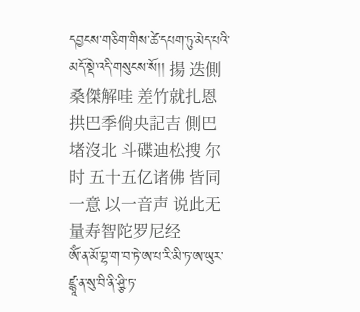དབྱངས་གཅིག་གིས་ཚེ་དཔག་ཏུ་མེད་པའི་མདོ་སྡེ་འདི་གསུངས་སོ།། 揚 迭側桑傑解哇 差竹就扎恩 拱巴季倘央記吉 側巴堵沒北 斗碟迪松搜 尔时 五十五亿诸佛 皆同一意 以一音声 说此无量寿智陀罗尼经
ཨོཾ་ན་མོ་བྷ་ག་བ་ཏེ་ཨ་པ་རི་མི་ཏ་ཨ་ཡུར་ཛྙཱ་ན་སུ་བི་ནི་ཤྩི་ཏ་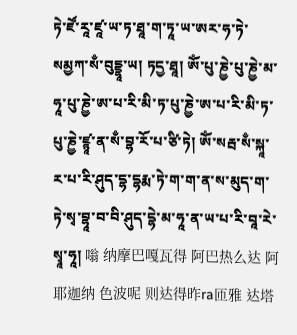ཏེ་ཛོ་རཱ་ཛཱ་ཡ་ཏ་ཐཱ་ག་ཏཱ་ཡ་ཨར་ཧ་ཏེ་སམྱཀ་སྃ་བུདྡྷཱ་ཡ། ཏདྱ་ཐཱ། ཨོཾ་པུ་ཎྱེ་པུ་ཎྱེ་མ་ཧཱ་པུ་ཎྱེ་ཨ་པ་རི་མི་ཏ་པུ་ཎྱེ་ཨ་པ་རི་མི་ཏ་པུ་ཎྱེ་ཛྙཱ་ན་སྃ་བྷ་རོ་པ་ཙི་ཏེ། ཨོཾ་སརྦ་སྃ་སྐཱ་ར་པ་རི་ཤུད་དྷ་དྷརྨ་ཏེ་ག་ག་ན་ས་མུད་ག་ཏེ་སྭ་བྷཱ་བ་བི་ཤུད་དྷེ་མ་ཧཱ་ན་ཡ་པ་རི་བཱ་རེ་སྭཱ་ཧཱ། 嗡 纳摩巴嘎瓦得 阿巴热么达 阿耶迦纳 色波呢 则达得昨ra匝雅 达塔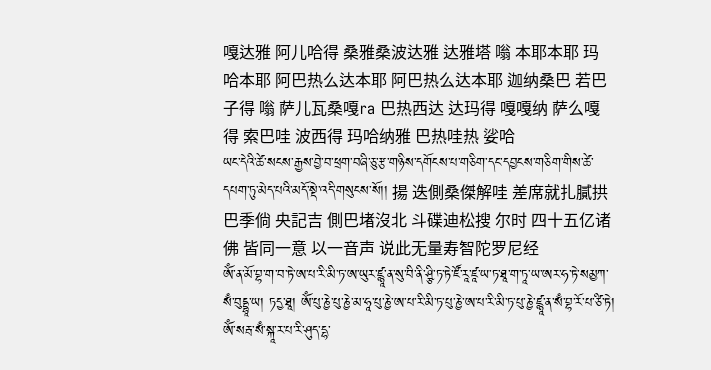嘎达雅 阿儿哈得 桑雅桑波达雅 达雅塔 嗡 本耶本耶 玛哈本耶 阿巴热么达本耶 阿巴热么达本耶 迦纳桑巴 若巴子得 嗡 萨儿瓦桑嘎ra 巴热西达 达玛得 嘎嘎纳 萨么嘎得 索巴哇 波西得 玛哈纳雅 巴热哇热 娑哈
ཡང་དེའི་ཚེ་སངས་རྒྱས་བྱེ་བ་ཕྲག་བཞི་ཅུ་རྩ་གཉིས་དགོངས་པ་གཅིག་དང་དབྱངས་གཅིག་གིས་ཚེ་དཔག་ཏུ་མེད་པའི་མདོ་སྡེ་འདི་གསུངས་སོ།། 揚 迭側桑傑解哇 差席就扎膩拱巴季倘 央記吉 側巴堵沒北 斗碟迪松搜 尔时 四十五亿诸佛 皆同一意 以一音声 说此无量寿智陀罗尼经
ཨོཾ་ན་མོ་བྷ་ག་བ་ཏེ་ཨ་པ་རི་མི་ཏ་ཨ་ཡུར་ཛྙཱ་ན་སུ་བི་ནི་ཤྩི་ཏ་ཏེ་ཛོ་རཱ་ཛཱ་ཡ་ཏ་ཐཱ་ག་ཏཱ་ཡ་ཨར་ཧ་ཏེ་སམྱཀ་སྃ་བུདྡྷཱ་ཡ། ཏདྱ་ཐཱ། ཨོཾ་པུ་ཎྱེ་པུ་ཎྱེ་མ་ཧཱ་པུ་ཎྱེ་ཨ་པ་རི་མི་ཏ་པུ་ཎྱེ་ཨ་པ་རི་མི་ཏ་པུ་ཎྱེ་ཛྙཱ་ན་སྃ་བྷ་རོ་པ་ཙི་ཏེ། ཨོཾ་སརྦ་སྃ་སྐཱ་ར་པ་རི་ཤུད་དྷ་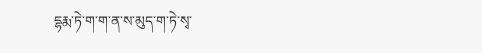དྷརྨ་ཏེ་ག་ག་ན་ས་མུད་ག་ཏེ་སྭ་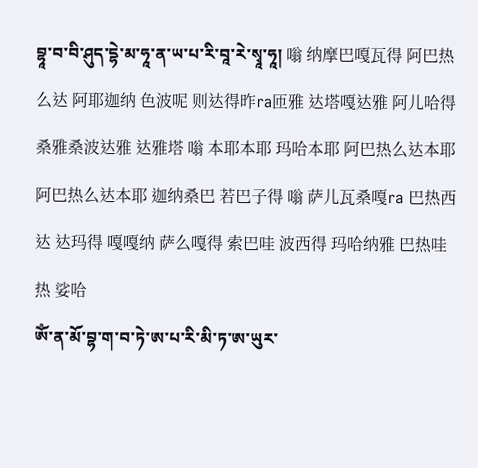བྷཱ་བ་བི་ཤུད་དྷེ་མ་ཧཱ་ན་ཡ་པ་རི་བཱ་རེ་སྭཱ་ཧཱ། 嗡 纳摩巴嘎瓦得 阿巴热么达 阿耶迦纳 色波呢 则达得昨ra匝雅 达塔嘎达雅 阿儿哈得 桑雅桑波达雅 达雅塔 嗡 本耶本耶 玛哈本耶 阿巴热么达本耶 阿巴热么达本耶 迦纳桑巴 若巴子得 嗡 萨儿瓦桑嘎ra 巴热西达 达玛得 嘎嘎纳 萨么嘎得 索巴哇 波西得 玛哈纳雅 巴热哇热 娑哈
ཨོཾ་ན་མོ་བྷ་ག་བ་ཏེ་ཨ་པ་རི་མི་ཏ་ཨ་ཡུར་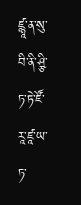ཛྙཱ་ན་སུ་བི་ནི་ཤྩི་ཏ་ཏེ་ཛོ་རཱ་ཛཱ་ཡ་ཏ་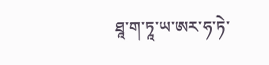ཐཱ་ག་ཏཱ་ཡ་ཨར་ཧ་ཏེ་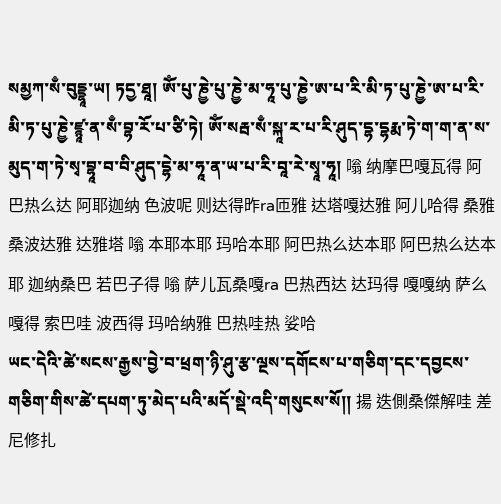སམྱཀ་སྃ་བུདྡྷཱ་ཡ། ཏདྱ་ཐཱ། ཨོཾ་པུ་ཎྱེ་པུ་ཎྱེ་མ་ཧཱ་པུ་ཎྱེ་ཨ་པ་རི་མི་ཏ་པུ་ཎྱེ་ཨ་པ་རི་མི་ཏ་པུ་ཎྱེ་ཛྙཱ་ན་སྃ་བྷ་རོ་པ་ཙི་ཏེ། ཨོཾ་སརྦ་སྃ་སྐཱ་ར་པ་རི་ཤུད་དྷ་དྷརྨ་ཏེ་ག་ག་ན་ས་མུད་ག་ཏེ་སྭ་བྷཱ་བ་བི་ཤུད་དྷེ་མ་ཧཱ་ན་ཡ་པ་རི་བཱ་རེ་སྭཱ་ཧཱ། 嗡 纳摩巴嘎瓦得 阿巴热么达 阿耶迦纳 色波呢 则达得昨ra匝雅 达塔嘎达雅 阿儿哈得 桑雅桑波达雅 达雅塔 嗡 本耶本耶 玛哈本耶 阿巴热么达本耶 阿巴热么达本耶 迦纳桑巴 若巴子得 嗡 萨儿瓦桑嘎ra 巴热西达 达玛得 嘎嘎纳 萨么嘎得 索巴哇 波西得 玛哈纳雅 巴热哇热 娑哈
ཡང་དེའི་ཚེ་སངས་རྒྱས་བྱེ་བ་ཕྲག་ཉི་ཤུ་རྩ་ལྔས་དགོངས་པ་གཅིག་དང་དབྱངས་གཅིག་གིས་ཚེ་དཔག་ཏུ་མེད་པའི་མདོ་སྡེ་འདི་གསུངས་སོ།། 揚 迭側桑傑解哇 差尼修扎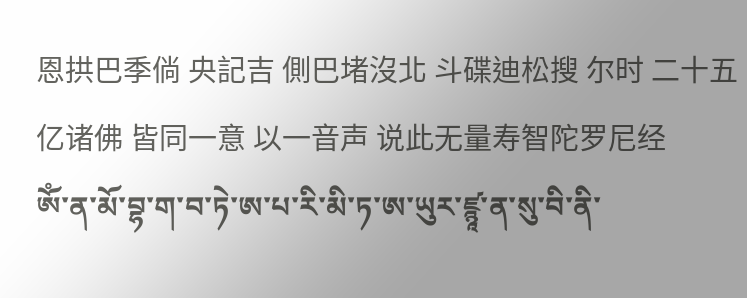恩拱巴季倘 央記吉 側巴堵沒北 斗碟迪松搜 尔时 二十五亿诸佛 皆同一意 以一音声 说此无量寿智陀罗尼经
ཨོཾ་ན་མོ་བྷ་ག་བ་ཏེ་ཨ་པ་རི་མི་ཏ་ཨ་ཡུར་ཛྙཱ་ན་སུ་བི་ནི་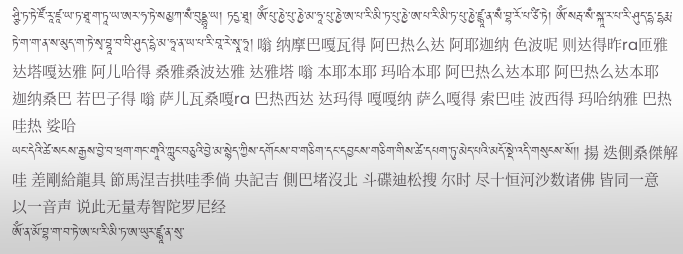ཤྩི་ཏ་ཏེ་ཛོ་རཱ་ཛཱ་ཡ་ཏ་ཐཱ་ག་ཏཱ་ཡ་ཨར་ཧ་ཏེ་སམྱཀ་སྃ་བུདྡྷཱ་ཡ། ཏདྱ་ཐཱ། ཨོཾ་པུ་ཎྱེ་པུ་ཎྱེ་མ་ཧཱ་པུ་ཎྱེ་ཨ་པ་རི་མི་ཏ་པུ་ཎྱེ་ཨ་པ་རི་མི་ཏ་པུ་ཎྱེ་ཛྙཱ་ན་སྃ་བྷ་རོ་པ་ཙི་ཏེ། ཨོཾ་སརྦ་སྃ་སྐཱ་ར་པ་རི་ཤུད་དྷ་དྷརྨ་ཏེ་ག་ག་ན་ས་མུད་ག་ཏེ་སྭ་བྷཱ་བ་བི་ཤུད་དྷེ་མ་ཧཱ་ན་ཡ་པ་རི་བཱ་རེ་སྭཱ་ཧཱ། 嗡 纳摩巴嘎瓦得 阿巴热么达 阿耶迦纳 色波呢 则达得昨ra匝雅 达塔嘎达雅 阿儿哈得 桑雅桑波达雅 达雅塔 嗡 本耶本耶 玛哈本耶 阿巴热么达本耶 阿巴热么达本耶 迦纳桑巴 若巴子得 嗡 萨儿瓦桑嘎ra 巴热西达 达玛得 嘎嘎纳 萨么嘎得 索巴哇 波西得 玛哈纳雅 巴热哇热 娑哈
ཡང་དེའི་ཚེ་སངས་རྒྱས་བྱེ་བ་ཕྲག་གང་གཱའི་ཀླུང་བཅུའི་བྱེ་མ་སྙེད་ཀྱིས་དགོངས་བ་གཅིག་དང་དབྱངས་གཅིག་གིས་ཚེ་དཔག་ཏུ་མེད་པའི་མདོ་སྡེ་འདི་གསུངས་སོ།། 揚 迭側桑傑解哇 差剛給龍具 節馬涅吉拱哇季倘 央記吉 側巴堵沒北 斗碟迪松搜 尔时 尽十恒河沙数诸佛 皆同一意 以一音声 说此无量寿智陀罗尼经
ཨོཾ་ན་མོ་བྷ་ག་བ་ཏེ་ཨ་པ་རི་མི་ཏ་ཨ་ཡུར་ཛྙཱ་ན་སུ་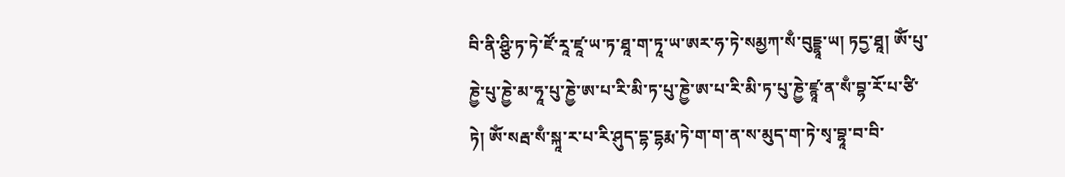བི་ནི་ཤྩི་ཏ་ཏེ་ཛོ་རཱ་ཛཱ་ཡ་ཏ་ཐཱ་ག་ཏཱ་ཡ་ཨར་ཧ་ཏེ་སམྱཀ་སྃ་བུདྡྷཱ་ཡ། ཏདྱ་ཐཱ། ཨོཾ་པུ་ཎྱེ་པུ་ཎྱེ་མ་ཧཱ་པུ་ཎྱེ་ཨ་པ་རི་མི་ཏ་པུ་ཎྱེ་ཨ་པ་རི་མི་ཏ་པུ་ཎྱེ་ཛྙཱ་ན་སྃ་བྷ་རོ་པ་ཙི་ཏེ། ཨོཾ་སརྦ་སྃ་སྐཱ་ར་པ་རི་ཤུད་དྷ་དྷརྨ་ཏེ་ག་ག་ན་ས་མུད་ག་ཏེ་སྭ་བྷཱ་བ་བི་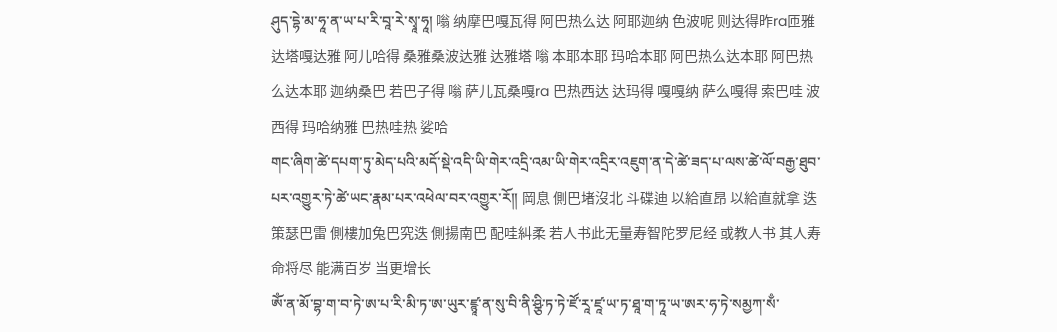ཤུད་དྷེ་མ་ཧཱ་ན་ཡ་པ་རི་བཱ་རེ་སྭཱ་ཧཱ། 嗡 纳摩巴嘎瓦得 阿巴热么达 阿耶迦纳 色波呢 则达得昨ra匝雅 达塔嘎达雅 阿儿哈得 桑雅桑波达雅 达雅塔 嗡 本耶本耶 玛哈本耶 阿巴热么达本耶 阿巴热么达本耶 迦纳桑巴 若巴子得 嗡 萨儿瓦桑嘎ra 巴热西达 达玛得 嘎嘎纳 萨么嘎得 索巴哇 波西得 玛哈纳雅 巴热哇热 娑哈
གང་ཞིག་ཚེ་དཔག་ཏུ་མེད་པའི་མདོ་སྡེ་འདི་ཡི་གེར་འདྲི་འམ་ཡི་གེར་འདྲིར་འཇུག་ན་དེ་ཚེ་ཟད་པ་ལས་ཚེ་ལོ་བརྒྱ་ཐུབ་པར་འགྱུར་ཏེ་ཚེ་ཡང་རྣམ་པར་འཕེལ་བར་འགྱུར་རོ།། 岡息 側巴堵沒北 斗碟迪 以給直昂 以給直就拿 迭策瑟巴雷 側樓加兔巴究迭 側揚南巴 配哇糾柔 若人书此无量寿智陀罗尼经 或教人书 其人寿命将尽 能满百岁 当更增长
ཨོཾ་ན་མོ་བྷ་ག་བ་ཏེ་ཨ་པ་རི་མི་ཏ་ཨ་ཡུར་ཛྙཱ་ན་སུ་བི་ནི་ཤྩི་ཏ་ཏེ་ཛོ་རཱ་ཛཱ་ཡ་ཏ་ཐཱ་ག་ཏཱ་ཡ་ཨར་ཧ་ཏེ་སམྱཀ་སྃ་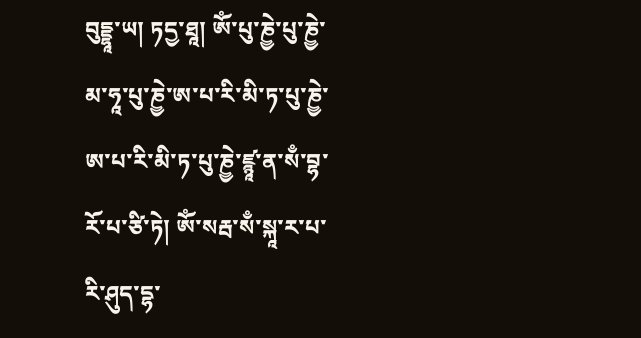བུདྡྷཱ་ཡ། ཏདྱ་ཐཱ། ཨོཾ་པུ་ཎྱེ་པུ་ཎྱེ་མ་ཧཱ་པུ་ཎྱེ་ཨ་པ་རི་མི་ཏ་པུ་ཎྱེ་ཨ་པ་རི་མི་ཏ་པུ་ཎྱེ་ཛྙཱ་ན་སྃ་བྷ་རོ་པ་ཙི་ཏེ། ཨོཾ་སརྦ་སྃ་སྐཱ་ར་པ་རི་ཤུད་དྷ་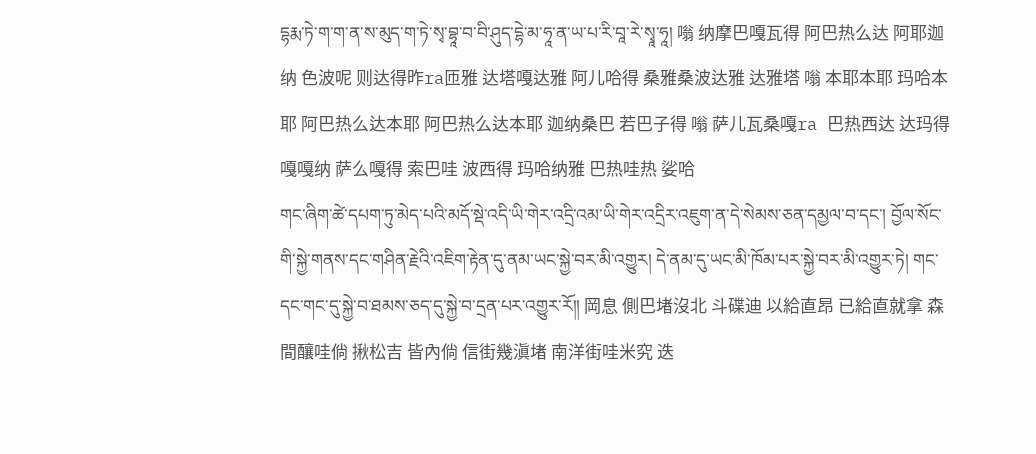དྷརྨ་ཏེ་ག་ག་ན་ས་མུད་ག་ཏེ་སྭ་བྷཱ་བ་བི་ཤུད་དྷེ་མ་ཧཱ་ན་ཡ་པ་རི་བཱ་རེ་སྭཱ་ཧཱ། 嗡 纳摩巴嘎瓦得 阿巴热么达 阿耶迦纳 色波呢 则达得昨ra匝雅 达塔嘎达雅 阿儿哈得 桑雅桑波达雅 达雅塔 嗡 本耶本耶 玛哈本耶 阿巴热么达本耶 阿巴热么达本耶 迦纳桑巴 若巴子得 嗡 萨儿瓦桑嘎ra 巴热西达 达玛得 嘎嘎纳 萨么嘎得 索巴哇 波西得 玛哈纳雅 巴热哇热 娑哈
གང་ཞིག་ཚེ་དཔག་ཏུ་མེད་པའི་མདོ་སྡེ་འདི་ཡི་གེར་འདྲི་འམ་ཡི་གེར་འདྲིར་འཇུག་ན་དེ་སེམས་ཅན་དམྱལ་བ་དང་། བྱོལ་སོང་གི་སྐྱེ་གནས་དང་གཤིན་རྗེའི་འཇིག་རྟེན་དུ་ནམ་ཡང་སྐྱེ་བར་མི་འགྱུར། དེ་ནམ་དུ་ཡང་མི་ཁོམ་པར་སྐྱེ་བར་མི་འགྱུར་ཏེ། གང་དང་གང་དུ་སྐྱེ་བ་ཐམས་ཅད་དུ་སྐྱེ་བ་དྲན་པར་འགྱུར་རོ།། 岡息 側巴堵沒北 斗碟迪 以給直昂 已給直就拿 森間釀哇倘 揪松吉 皆內倘 信街幾滇堵 南洋街哇米究 迭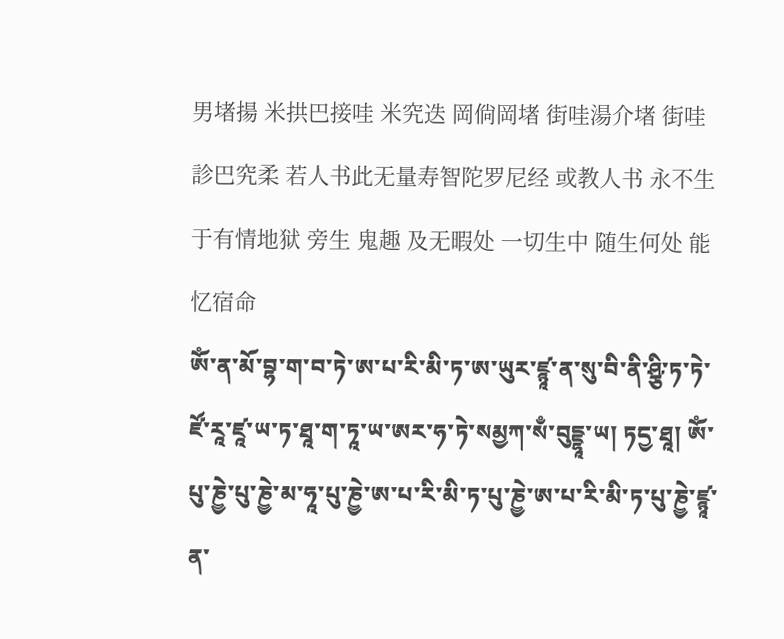男堵揚 米拱巴接哇 米究迭 岡倘岡堵 街哇湯介堵 街哇診巴究柔 若人书此无量寿智陀罗尼经 或教人书 永不生于有情地狱 旁生 鬼趣 及无暇处 一切生中 随生何处 能忆宿命
ཨོཾ་ན་མོ་བྷ་ག་བ་ཏེ་ཨ་པ་རི་མི་ཏ་ཨ་ཡུར་ཛྙཱ་ན་སུ་བི་ནི་ཤྩི་ཏ་ཏེ་ཛོ་རཱ་ཛཱ་ཡ་ཏ་ཐཱ་ག་ཏཱ་ཡ་ཨར་ཧ་ཏེ་སམྱཀ་སྃ་བུདྡྷཱ་ཡ། ཏདྱ་ཐཱ། ཨོཾ་པུ་ཎྱེ་པུ་ཎྱེ་མ་ཧཱ་པུ་ཎྱེ་ཨ་པ་རི་མི་ཏ་པུ་ཎྱེ་ཨ་པ་རི་མི་ཏ་པུ་ཎྱེ་ཛྙཱ་ན་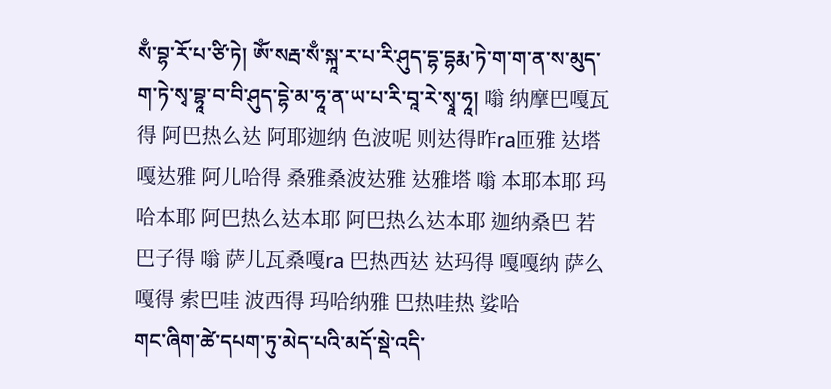སྃ་བྷ་རོ་པ་ཙི་ཏེ། ཨོཾ་སརྦ་སྃ་སྐཱ་ར་པ་རི་ཤུད་དྷ་དྷརྨ་ཏེ་ག་ག་ན་ས་མུད་ག་ཏེ་སྭ་བྷཱ་བ་བི་ཤུད་དྷེ་མ་ཧཱ་ན་ཡ་པ་རི་བཱ་རེ་སྭཱ་ཧཱ། 嗡 纳摩巴嘎瓦得 阿巴热么达 阿耶迦纳 色波呢 则达得昨ra匝雅 达塔嘎达雅 阿儿哈得 桑雅桑波达雅 达雅塔 嗡 本耶本耶 玛哈本耶 阿巴热么达本耶 阿巴热么达本耶 迦纳桑巴 若巴子得 嗡 萨儿瓦桑嘎ra 巴热西达 达玛得 嘎嘎纳 萨么嘎得 索巴哇 波西得 玛哈纳雅 巴热哇热 娑哈
གང་ཞིག་ཚེ་དཔག་ཏུ་མེད་པའི་མདོ་སྡེ་འདི་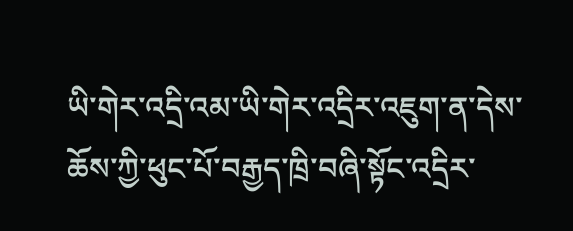ཡི་གེར་འདྲི་འམ་ཡི་གེར་འདྲིར་འཇུག་ན་དེས་ཆོས་ཀྱི་ཕུང་པོ་བརྒྱད་ཁྲི་བཞི་སྟོང་འདྲིར་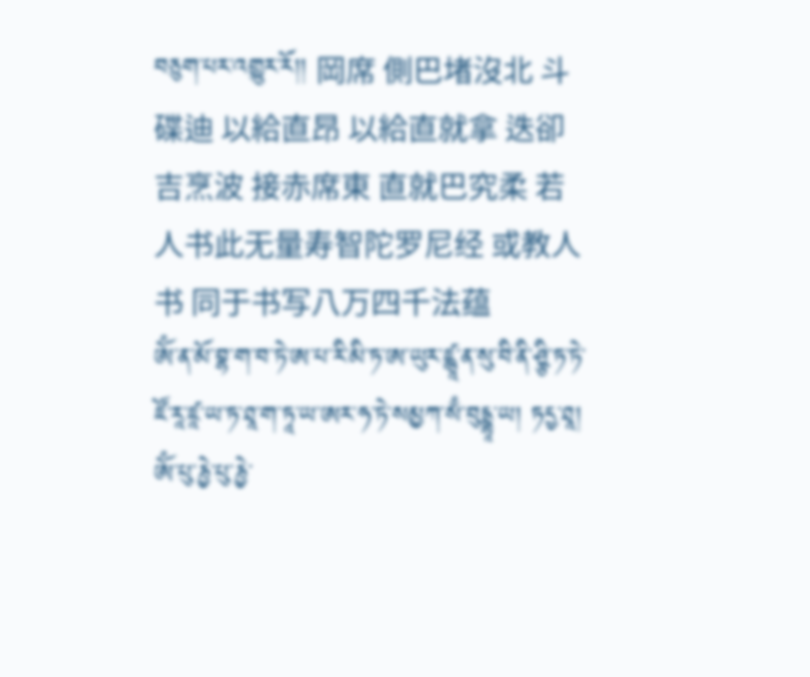བཅུག་པར་འགྱུར་རོ།། 岡席 側巴堵沒北 斗碟迪 以給直昂 以給直就拿 迭卻吉烹波 接赤席東 直就巴究柔 若人书此无量寿智陀罗尼经 或教人书 同于书写八万四千法蕴
ཨོཾ་ན་མོ་བྷ་ག་བ་ཏེ་ཨ་པ་རི་མི་ཏ་ཨ་ཡུར་ཛྙཱ་ན་སུ་བི་ནི་ཤྩི་ཏ་ཏེ་ཛོ་རཱ་ཛཱ་ཡ་ཏ་ཐཱ་ག་ཏཱ་ཡ་ཨར་ཧ་ཏེ་སམྱཀ་སྃ་བུདྡྷཱ་ཡ། ཏདྱ་ཐཱ། ཨོཾ་པུ་ཎྱེ་པུ་ཎྱེ་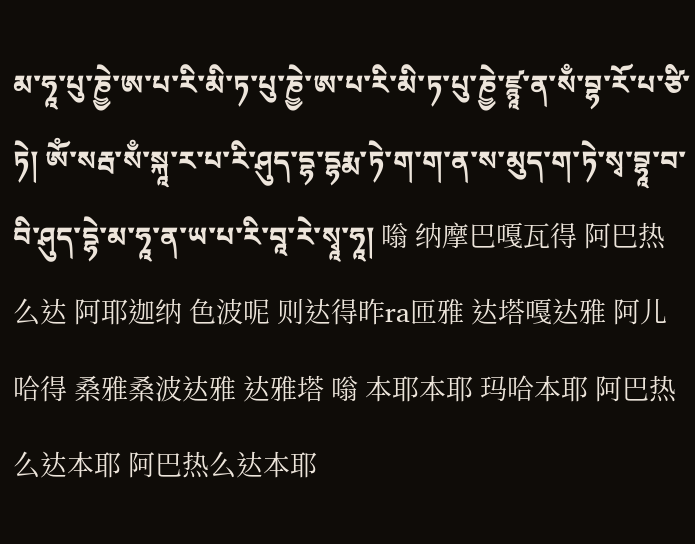མ་ཧཱ་པུ་ཎྱེ་ཨ་པ་རི་མི་ཏ་པུ་ཎྱེ་ཨ་པ་རི་མི་ཏ་པུ་ཎྱེ་ཛྙཱ་ན་སྃ་བྷ་རོ་པ་ཙི་ཏེ། ཨོཾ་སརྦ་སྃ་སྐཱ་ར་པ་རི་ཤུད་དྷ་དྷརྨ་ཏེ་ག་ག་ན་ས་མུད་ག་ཏེ་སྭ་བྷཱ་བ་བི་ཤུད་དྷེ་མ་ཧཱ་ན་ཡ་པ་རི་བཱ་རེ་སྭཱ་ཧཱ། 嗡 纳摩巴嘎瓦得 阿巴热么达 阿耶迦纳 色波呢 则达得昨ra匝雅 达塔嘎达雅 阿儿哈得 桑雅桑波达雅 达雅塔 嗡 本耶本耶 玛哈本耶 阿巴热么达本耶 阿巴热么达本耶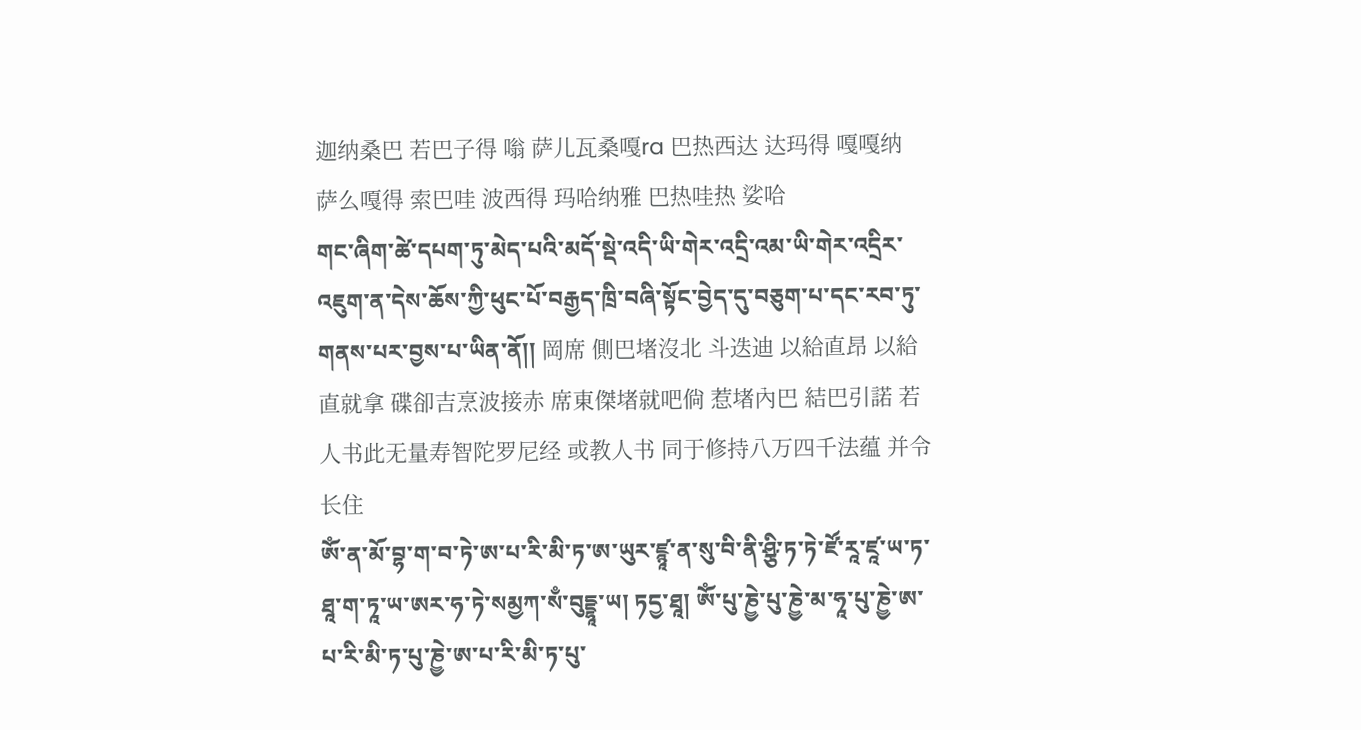迦纳桑巴 若巴子得 嗡 萨儿瓦桑嘎ra 巴热西达 达玛得 嘎嘎纳 萨么嘎得 索巴哇 波西得 玛哈纳雅 巴热哇热 娑哈
གང་ཞིག་ཚེ་དཔག་ཏུ་མེད་པའི་མདོ་སྡེ་འདི་ཡི་གེར་འདྲི་འམ་ཡི་གེར་འདྲིར་འཇུག་ན་དེས་ཆོས་ཀྱི་ཕུང་པོ་བརྒྱད་ཁྲི་བཞི་སྟོང་བྱེད་དུ་བཅུག་པ་དང་རབ་ཏུ་གནས་པར་བྱས་པ་ཡིན་ནོ།། 岡席 側巴堵沒北 斗迭迪 以給直昂 以給直就拿 碟卻吉烹波接赤 席東傑堵就吧倘 惹堵內巴 結巴引諾 若人书此无量寿智陀罗尼经 或教人书 同于修持八万四千法蕴 并令长住
ཨོཾ་ན་མོ་བྷ་ག་བ་ཏེ་ཨ་པ་རི་མི་ཏ་ཨ་ཡུར་ཛྙཱ་ན་སུ་བི་ནི་ཤྩི་ཏ་ཏེ་ཛོ་རཱ་ཛཱ་ཡ་ཏ་ཐཱ་ག་ཏཱ་ཡ་ཨར་ཧ་ཏེ་སམྱཀ་སྃ་བུདྡྷཱ་ཡ། ཏདྱ་ཐཱ། ཨོཾ་པུ་ཎྱེ་པུ་ཎྱེ་མ་ཧཱ་པུ་ཎྱེ་ཨ་པ་རི་མི་ཏ་པུ་ཎྱེ་ཨ་པ་རི་མི་ཏ་པུ་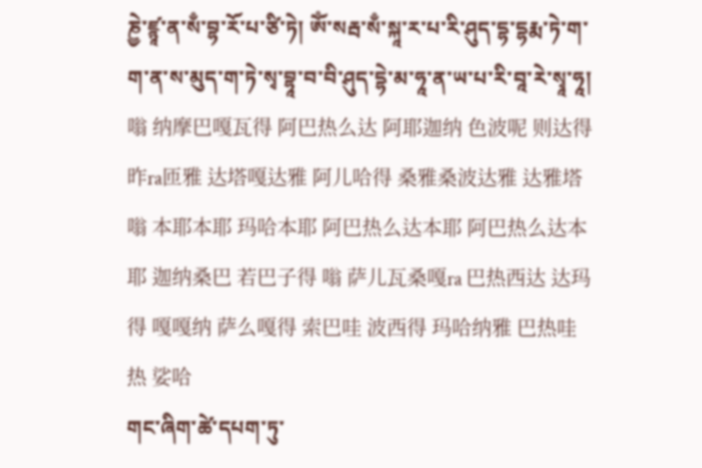ཎྱེ་ཛྙཱ་ན་སྃ་བྷ་རོ་པ་ཙི་ཏེ། ཨོཾ་སརྦ་སྃ་སྐཱ་ར་པ་རི་ཤུད་དྷ་དྷརྨ་ཏེ་ག་ག་ན་ས་མུད་ག་ཏེ་སྭ་བྷཱ་བ་བི་ཤུད་དྷེ་མ་ཧཱ་ན་ཡ་པ་རི་བཱ་རེ་སྭཱ་ཧཱ། 嗡 纳摩巴嘎瓦得 阿巴热么达 阿耶迦纳 色波呢 则达得昨ra匝雅 达塔嘎达雅 阿儿哈得 桑雅桑波达雅 达雅塔 嗡 本耶本耶 玛哈本耶 阿巴热么达本耶 阿巴热么达本耶 迦纳桑巴 若巴子得 嗡 萨儿瓦桑嘎ra 巴热西达 达玛得 嘎嘎纳 萨么嘎得 索巴哇 波西得 玛哈纳雅 巴热哇热 娑哈
གང་ཞིག་ཚེ་དཔག་ཏུ་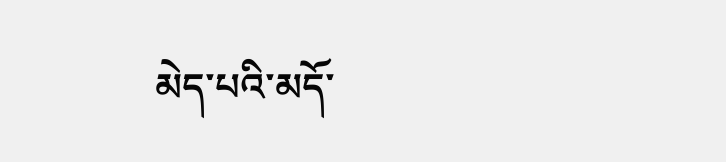མེད་པའི་མདོ་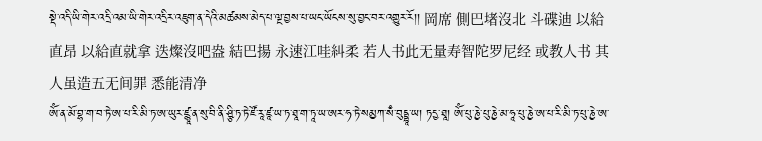སྡེ་འདི་ཡི་གེར་འདྲི་འམ་ཡི་གེར་འདྲིར་འཇུག་ན་དེའི་མཚམས་མེད་པ་ལྔ་བྱས་པ་ཡང་ཡོངས་སུ་བྱང་བར་འགྱུར་རོ།། 岡席 側巴堵沒北 斗碟迪 以給直昂 以給直就拿 迭燦沒吧盎 結巴揚 永速江哇糾柔 若人书此无量寿智陀罗尼经 或教人书 其人虽造五无间罪 悉能清净
ཨོཾ་ན་མོ་བྷ་ག་བ་ཏེ་ཨ་པ་རི་མི་ཏ་ཨ་ཡུར་ཛྙཱ་ན་སུ་བི་ནི་ཤྩི་ཏ་ཏེ་ཛོ་རཱ་ཛཱ་ཡ་ཏ་ཐཱ་ག་ཏཱ་ཡ་ཨར་ཧ་ཏེ་སམྱཀ་སྃ་བུདྡྷཱ་ཡ། ཏདྱ་ཐཱ། ཨོཾ་པུ་ཎྱེ་པུ་ཎྱེ་མ་ཧཱ་པུ་ཎྱེ་ཨ་པ་རི་མི་ཏ་པུ་ཎྱེ་ཨ་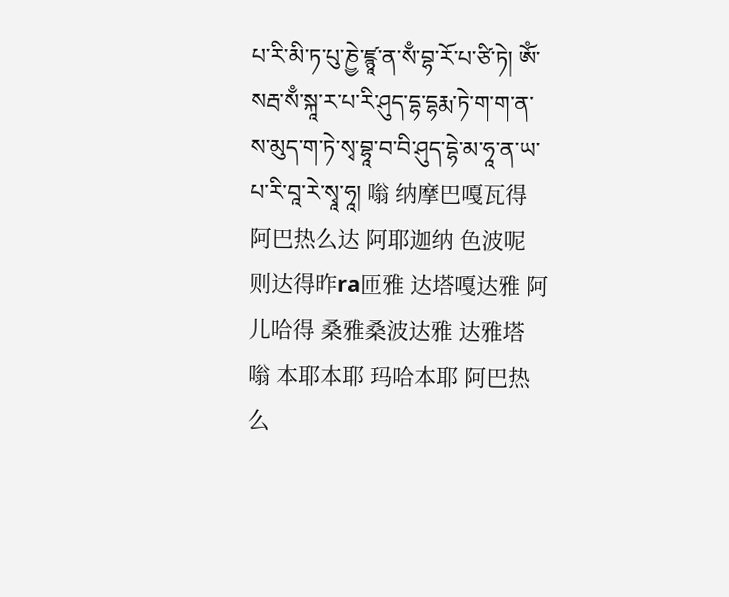པ་རི་མི་ཏ་པུ་ཎྱེ་ཛྙཱ་ན་སྃ་བྷ་རོ་པ་ཙི་ཏེ། ཨོཾ་སརྦ་སྃ་སྐཱ་ར་པ་རི་ཤུད་དྷ་དྷརྨ་ཏེ་ག་ག་ན་ས་མུད་ག་ཏེ་སྭ་བྷཱ་བ་བི་ཤུད་དྷེ་མ་ཧཱ་ན་ཡ་པ་རི་བཱ་རེ་སྭཱ་ཧཱ། 嗡 纳摩巴嘎瓦得 阿巴热么达 阿耶迦纳 色波呢 则达得昨ra匝雅 达塔嘎达雅 阿儿哈得 桑雅桑波达雅 达雅塔 嗡 本耶本耶 玛哈本耶 阿巴热么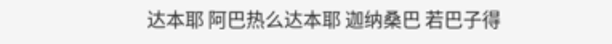达本耶 阿巴热么达本耶 迦纳桑巴 若巴子得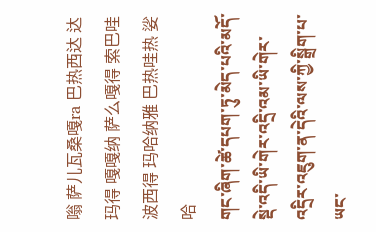嗡 萨儿瓦桑嘎ra 巴热西达 达玛得 嘎嘎纳 萨么嘎得 索巴哇 波西得 玛哈纳雅 巴热哇热 娑哈
གང་ཞིག་ཚེ་དཔག་ཏུ་མེད་པའི་མདོ་སྡེ་འདི་ཡི་གེར་འདྲི་འམ་ཡི་གེར་འདྲིར་འཇུག་ན་དེའི་ལས་ཀྱི་སྒྲིག་པ་ཡང་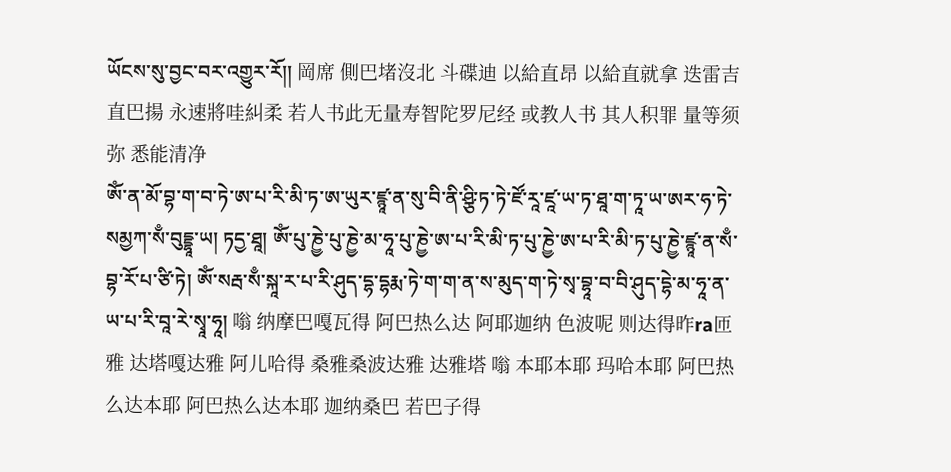ཡོངས་སུ་བྱང་བར་འགྱུར་རོ།། 岡席 側巴堵沒北 斗碟迪 以給直昂 以給直就拿 迭雷吉直巴揚 永速將哇糾柔 若人书此无量寿智陀罗尼经 或教人书 其人积罪 量等须弥 悉能清净
ཨོཾ་ན་མོ་བྷ་ག་བ་ཏེ་ཨ་པ་རི་མི་ཏ་ཨ་ཡུར་ཛྙཱ་ན་སུ་བི་ནི་ཤྩི་ཏ་ཏེ་ཛོ་རཱ་ཛཱ་ཡ་ཏ་ཐཱ་ག་ཏཱ་ཡ་ཨར་ཧ་ཏེ་སམྱཀ་སྃ་བུདྡྷཱ་ཡ། ཏདྱ་ཐཱ། ཨོཾ་པུ་ཎྱེ་པུ་ཎྱེ་མ་ཧཱ་པུ་ཎྱེ་ཨ་པ་རི་མི་ཏ་པུ་ཎྱེ་ཨ་པ་རི་མི་ཏ་པུ་ཎྱེ་ཛྙཱ་ན་སྃ་བྷ་རོ་པ་ཙི་ཏེ། ཨོཾ་སརྦ་སྃ་སྐཱ་ར་པ་རི་ཤུད་དྷ་དྷརྨ་ཏེ་ག་ག་ན་ས་མུད་ག་ཏེ་སྭ་བྷཱ་བ་བི་ཤུད་དྷེ་མ་ཧཱ་ན་ཡ་པ་རི་བཱ་རེ་སྭཱ་ཧཱ། 嗡 纳摩巴嘎瓦得 阿巴热么达 阿耶迦纳 色波呢 则达得昨ra匝雅 达塔嘎达雅 阿儿哈得 桑雅桑波达雅 达雅塔 嗡 本耶本耶 玛哈本耶 阿巴热么达本耶 阿巴热么达本耶 迦纳桑巴 若巴子得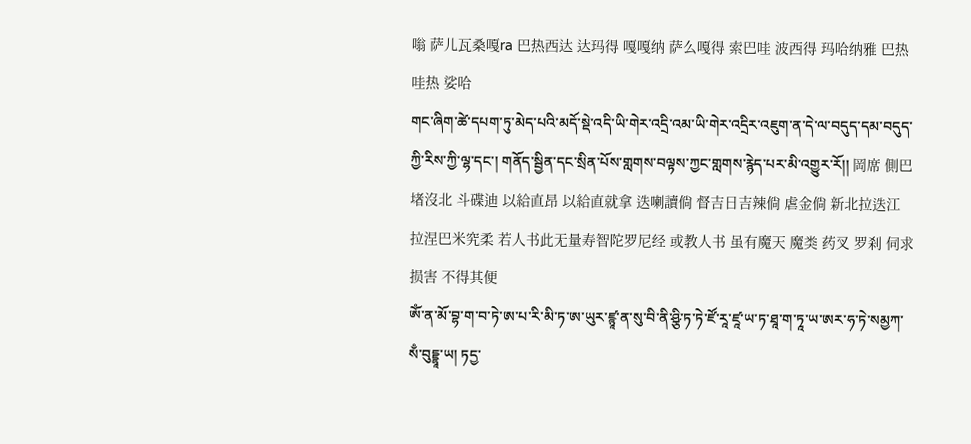嗡 萨儿瓦桑嘎ra 巴热西达 达玛得 嘎嘎纳 萨么嘎得 索巴哇 波西得 玛哈纳雅 巴热哇热 娑哈
གང་ཞིག་ཚེ་དཔག་ཏུ་མེད་པའི་མདོ་སྡེ་འདི་ཡི་གེར་འདྲི་འམ་ཡི་གེར་འདྲིར་འཇུག་ན་དེ་ལ་བདུད་དམ་བདུད་ཀྱི་རིས་ཀྱི་ལྷ་དང་། གནོད་སྦྱིན་དང་སྲིན་པོས་གླགས་བལྟས་ཀྱང་གླགས་རྙེད་པར་མི་འགྱུར་རོ།། 岡席 側巴堵沒北 斗碟迪 以給直昂 以給直就拿 迭喇讀倘 督吉日吉辣倘 虐金倘 新北拉迭江 拉涅巴米究柔 若人书此无量寿智陀罗尼经 或教人书 虽有魔天 魔类 药叉 罗刹 伺求损害 不得其便
ཨོཾ་ན་མོ་བྷ་ག་བ་ཏེ་ཨ་པ་རི་མི་ཏ་ཨ་ཡུར་ཛྙཱ་ན་སུ་བི་ནི་ཤྩི་ཏ་ཏེ་ཛོ་རཱ་ཛཱ་ཡ་ཏ་ཐཱ་ག་ཏཱ་ཡ་ཨར་ཧ་ཏེ་སམྱཀ་སྃ་བུདྡྷཱ་ཡ། ཏདྱ་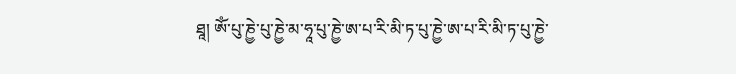ཐཱ། ཨོཾ་པུ་ཎྱེ་པུ་ཎྱེ་མ་ཧཱ་པུ་ཎྱེ་ཨ་པ་རི་མི་ཏ་པུ་ཎྱེ་ཨ་པ་རི་མི་ཏ་པུ་ཎྱེ་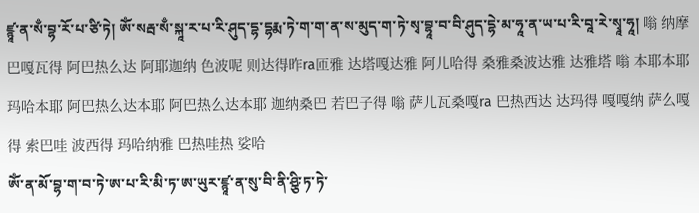ཛྙཱ་ན་སྃ་བྷ་རོ་པ་ཙི་ཏེ། ཨོཾ་སརྦ་སྃ་སྐཱ་ར་པ་རི་ཤུད་དྷ་དྷརྨ་ཏེ་ག་ག་ན་ས་མུད་ག་ཏེ་སྭ་བྷཱ་བ་བི་ཤུད་དྷེ་མ་ཧཱ་ན་ཡ་པ་རི་བཱ་རེ་སྭཱ་ཧཱ། 嗡 纳摩巴嘎瓦得 阿巴热么达 阿耶迦纳 色波呢 则达得昨ra匝雅 达塔嘎达雅 阿儿哈得 桑雅桑波达雅 达雅塔 嗡 本耶本耶 玛哈本耶 阿巴热么达本耶 阿巴热么达本耶 迦纳桑巴 若巴子得 嗡 萨儿瓦桑嘎ra 巴热西达 达玛得 嘎嘎纳 萨么嘎得 索巴哇 波西得 玛哈纳雅 巴热哇热 娑哈
ཨོཾ་ན་མོ་བྷ་ག་བ་ཏེ་ཨ་པ་རི་མི་ཏ་ཨ་ཡུར་ཛྙཱ་ན་སུ་བི་ནི་ཤྩི་ཏ་ཏེ་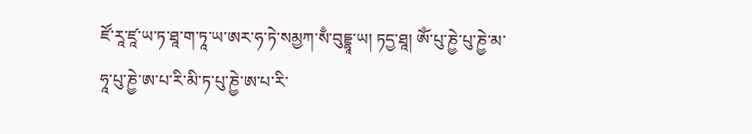ཛོ་རཱ་ཛཱ་ཡ་ཏ་ཐཱ་ག་ཏཱ་ཡ་ཨར་ཧ་ཏེ་སམྱཀ་སྃ་བུདྡྷཱ་ཡ། ཏདྱ་ཐཱ། ཨོཾ་པུ་ཎྱེ་པུ་ཎྱེ་མ་ཧཱ་པུ་ཎྱེ་ཨ་པ་རི་མི་ཏ་པུ་ཎྱེ་ཨ་པ་རི་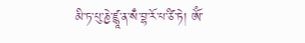མི་ཏ་པུ་ཎྱེ་ཛྙཱ་ན་སྃ་བྷ་རོ་པ་ཙི་ཏེ། ཨོཾ་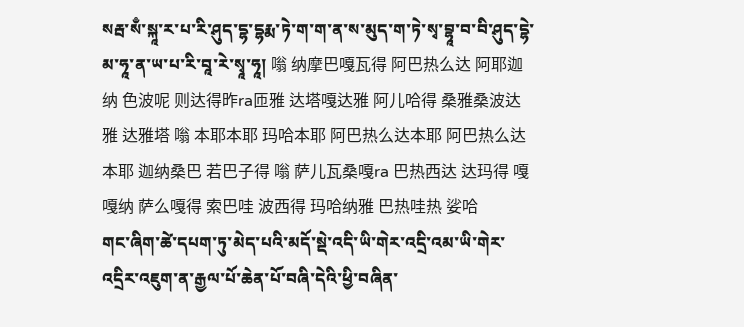སརྦ་སྃ་སྐཱ་ར་པ་རི་ཤུད་དྷ་དྷརྨ་ཏེ་ག་ག་ན་ས་མུད་ག་ཏེ་སྭ་བྷཱ་བ་བི་ཤུད་དྷེ་མ་ཧཱ་ན་ཡ་པ་རི་བཱ་རེ་སྭཱ་ཧཱ། 嗡 纳摩巴嘎瓦得 阿巴热么达 阿耶迦纳 色波呢 则达得昨ra匝雅 达塔嘎达雅 阿儿哈得 桑雅桑波达雅 达雅塔 嗡 本耶本耶 玛哈本耶 阿巴热么达本耶 阿巴热么达本耶 迦纳桑巴 若巴子得 嗡 萨儿瓦桑嘎ra 巴热西达 达玛得 嘎嘎纳 萨么嘎得 索巴哇 波西得 玛哈纳雅 巴热哇热 娑哈
གང་ཞིག་ཚེ་དཔག་ཏུ་མེད་པའི་མདོ་སྡེ་འདི་ཡི་གེར་འདྲི་འམ་ཡི་གེར་འདྲིར་འཇུག་ན་རྒྱལ་པོ་ཆེན་པོ་བཞི་དེའི་ཕྱི་བཞིན་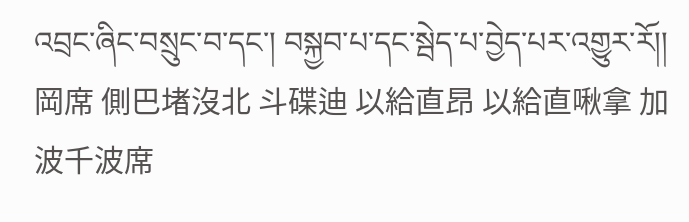འབྲང་ཞིང་བསྲུང་བ་དང་། བསྐྱབ་པ་དང་སྦེད་པ་བྱེད་པར་འགྱུར་རོ།། 岡席 側巴堵沒北 斗碟迪 以給直昂 以給直啾拿 加波千波席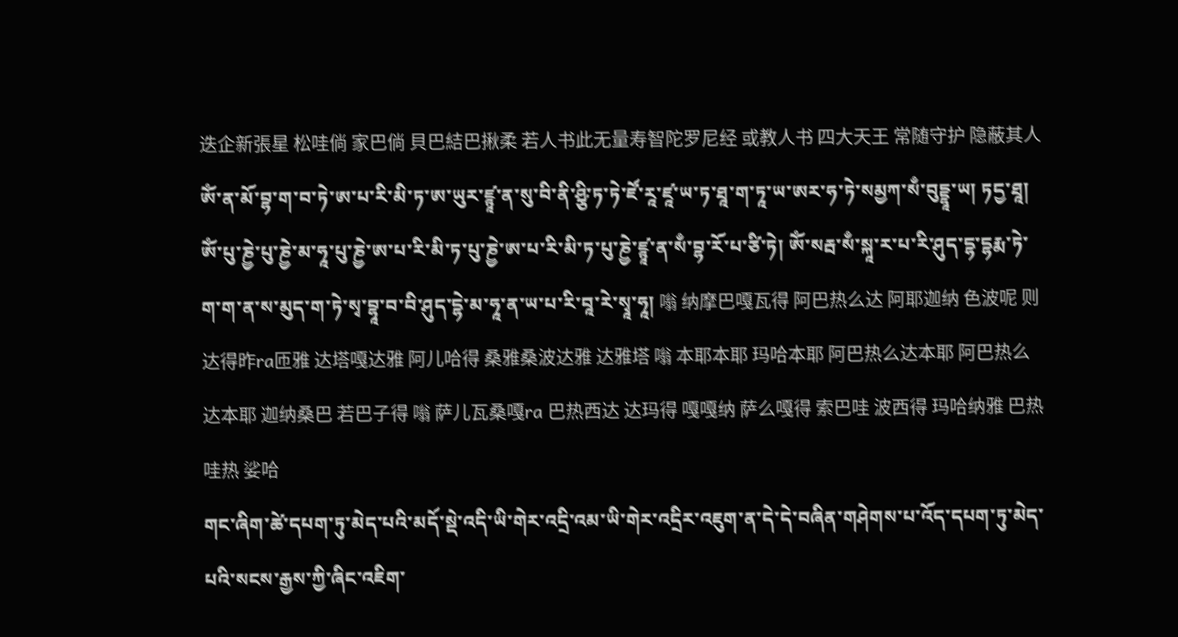迭企新張星 松哇倘 家巴倘 貝巴結巴揪柔 若人书此无量寿智陀罗尼经 或教人书 四大天王 常随守护 隐蔽其人
ཨོཾ་ན་མོ་བྷ་ག་བ་ཏེ་ཨ་པ་རི་མི་ཏ་ཨ་ཡུར་ཛྙཱ་ན་སུ་བི་ནི་ཤྩི་ཏ་ཏེ་ཛོ་རཱ་ཛཱ་ཡ་ཏ་ཐཱ་ག་ཏཱ་ཡ་ཨར་ཧ་ཏེ་སམྱཀ་སྃ་བུདྡྷཱ་ཡ། ཏདྱ་ཐཱ། ཨོཾ་པུ་ཎྱེ་པུ་ཎྱེ་མ་ཧཱ་པུ་ཎྱེ་ཨ་པ་རི་མི་ཏ་པུ་ཎྱེ་ཨ་པ་རི་མི་ཏ་པུ་ཎྱེ་ཛྙཱ་ན་སྃ་བྷ་རོ་པ་ཙི་ཏེ། ཨོཾ་སརྦ་སྃ་སྐཱ་ར་པ་རི་ཤུད་དྷ་དྷརྨ་ཏེ་ག་ག་ན་ས་མུད་ག་ཏེ་སྭ་བྷཱ་བ་བི་ཤུད་དྷེ་མ་ཧཱ་ན་ཡ་པ་རི་བཱ་རེ་སྭཱ་ཧཱ། 嗡 纳摩巴嘎瓦得 阿巴热么达 阿耶迦纳 色波呢 则达得昨ra匝雅 达塔嘎达雅 阿儿哈得 桑雅桑波达雅 达雅塔 嗡 本耶本耶 玛哈本耶 阿巴热么达本耶 阿巴热么达本耶 迦纳桑巴 若巴子得 嗡 萨儿瓦桑嘎ra 巴热西达 达玛得 嘎嘎纳 萨么嘎得 索巴哇 波西得 玛哈纳雅 巴热哇热 娑哈
གང་ཞིག་ཚེ་དཔག་ཏུ་མེད་པའི་མདོ་སྡེ་འདི་ཡི་གེར་འདྲི་འམ་ཡི་གེར་འདྲིར་འཇུག་ན་དེ་དེ་བཞིན་གཤེགས་པ་འོད་དཔག་ཏུ་མེད་པའི་སངས་རྒྱས་ཀྱི་ཞིང་འཇིག་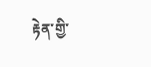རྟེན་གྱི་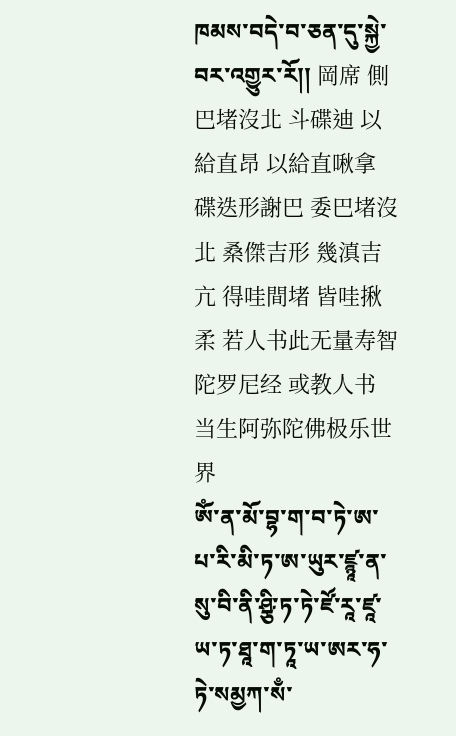ཁམས་བདེ་བ་ཅན་དུ་སྐྱེ་བར་འགྱུར་རོ།། 岡席 側巴堵沒北 斗碟迪 以給直昂 以給直啾拿 碟迭形謝巴 委巴堵沒北 桑傑吉形 幾滇吉亢 得哇間堵 皆哇揪柔 若人书此无量寿智陀罗尼经 或教人书 当生阿弥陀佛极乐世界
ཨོཾ་ན་མོ་བྷ་ག་བ་ཏེ་ཨ་པ་རི་མི་ཏ་ཨ་ཡུར་ཛྙཱ་ན་སུ་བི་ནི་ཤྩི་ཏ་ཏེ་ཛོ་རཱ་ཛཱ་ཡ་ཏ་ཐཱ་ག་ཏཱ་ཡ་ཨར་ཧ་ཏེ་སམྱཀ་སྃ་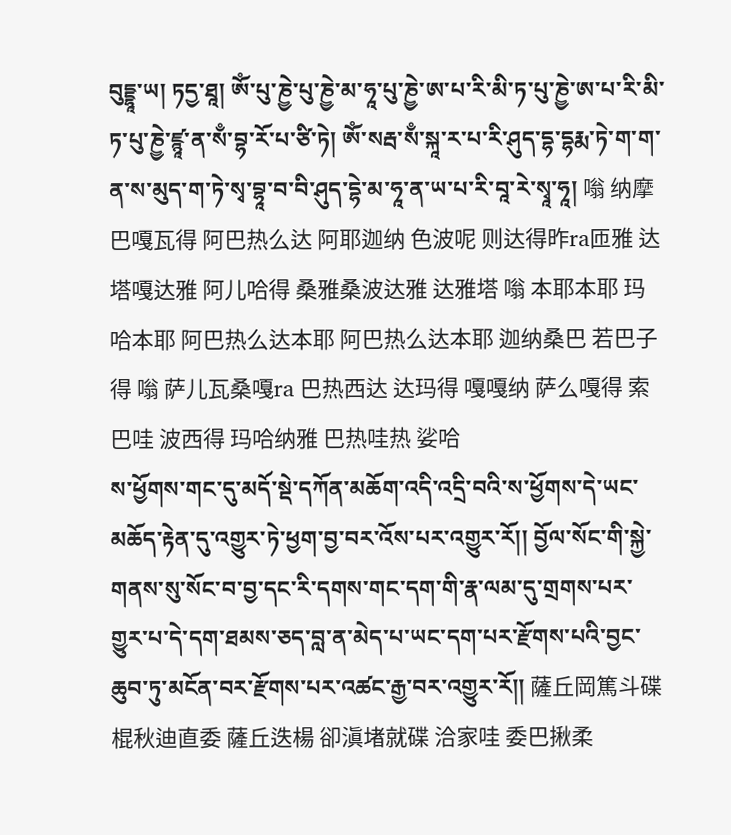བུདྡྷཱ་ཡ། ཏདྱ་ཐཱ། ཨོཾ་པུ་ཎྱེ་པུ་ཎྱེ་མ་ཧཱ་པུ་ཎྱེ་ཨ་པ་རི་མི་ཏ་པུ་ཎྱེ་ཨ་པ་རི་མི་ཏ་པུ་ཎྱེ་ཛྙཱ་ན་སྃ་བྷ་རོ་པ་ཙི་ཏེ། ཨོཾ་སརྦ་སྃ་སྐཱ་ར་པ་རི་ཤུད་དྷ་དྷརྨ་ཏེ་ག་ག་ན་ས་མུད་ག་ཏེ་སྭ་བྷཱ་བ་བི་ཤུད་དྷེ་མ་ཧཱ་ན་ཡ་པ་རི་བཱ་རེ་སྭཱ་ཧཱ། 嗡 纳摩巴嘎瓦得 阿巴热么达 阿耶迦纳 色波呢 则达得昨ra匝雅 达塔嘎达雅 阿儿哈得 桑雅桑波达雅 达雅塔 嗡 本耶本耶 玛哈本耶 阿巴热么达本耶 阿巴热么达本耶 迦纳桑巴 若巴子得 嗡 萨儿瓦桑嘎ra 巴热西达 达玛得 嘎嘎纳 萨么嘎得 索巴哇 波西得 玛哈纳雅 巴热哇热 娑哈
ས་ཕྱོགས་གང་དུ་མདོ་སྡེ་དཀོན་མཆོག་འདི་འདྲི་བའི་ས་ཕྱོགས་དེ་ཡང་མཆོད་རྟེན་དུ་འགྱུར་ཏེ་ཕྱག་བྱ་བར་འོས་པར་འགྱུར་རོ།། བྱོལ་སོང་གི་སྐྱེ་གནས་སུ་སོང་བ་བྱ་དང་རི་དགས་གང་དག་གི་རྣ་ལམ་དུ་གྲགས་པར་གྱུར་པ་དེ་དག་ཐམས་ཅད་བླ་ན་མེད་པ་ཡང་དག་པར་རྫོགས་པའི་བྱང་ཆུབ་ཏུ་མངོན་བར་རྫོགས་པར་འཚང་རྒྱ་བར་འགྱུར་རོ།། 薩丘岡篤斗碟 棍秋迪直委 薩丘迭楊 卻滇堵就碟 洽家哇 委巴揪柔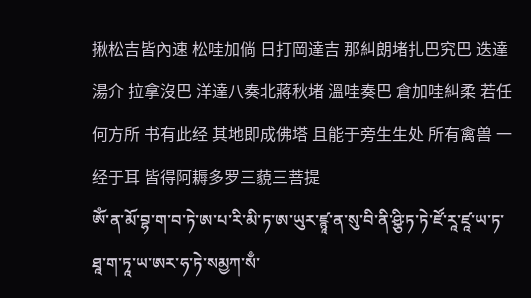揪松吉皆內速 松哇加倘 日打岡達吉 那糾朗堵扎巴究巴 迭達湯介 拉拿沒巴 洋達八奏北蔣秋堵 溫哇奏巴 倉加哇糾柔 若任何方所 书有此经 其地即成佛塔 且能于旁生生处 所有禽兽 一经于耳 皆得阿耨多罗三藐三菩提
ཨོཾ་ན་མོ་བྷ་ག་བ་ཏེ་ཨ་པ་རི་མི་ཏ་ཨ་ཡུར་ཛྙཱ་ན་སུ་བི་ནི་ཤྩི་ཏ་ཏེ་ཛོ་རཱ་ཛཱ་ཡ་ཏ་ཐཱ་ག་ཏཱ་ཡ་ཨར་ཧ་ཏེ་སམྱཀ་སྃ་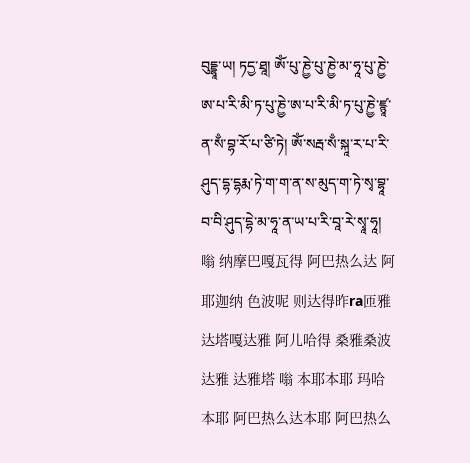བུདྡྷཱ་ཡ། ཏདྱ་ཐཱ། ཨོཾ་པུ་ཎྱེ་པུ་ཎྱེ་མ་ཧཱ་པུ་ཎྱེ་ཨ་པ་རི་མི་ཏ་པུ་ཎྱེ་ཨ་པ་རི་མི་ཏ་པུ་ཎྱེ་ཛྙཱ་ན་སྃ་བྷ་རོ་པ་ཙི་ཏེ། ཨོཾ་སརྦ་སྃ་སྐཱ་ར་པ་རི་ཤུད་དྷ་དྷརྨ་ཏེ་ག་ག་ན་ས་མུད་ག་ཏེ་སྭ་བྷཱ་བ་བི་ཤུད་དྷེ་མ་ཧཱ་ན་ཡ་པ་རི་བཱ་རེ་སྭཱ་ཧཱ། 嗡 纳摩巴嘎瓦得 阿巴热么达 阿耶迦纳 色波呢 则达得昨ra匝雅 达塔嘎达雅 阿儿哈得 桑雅桑波达雅 达雅塔 嗡 本耶本耶 玛哈本耶 阿巴热么达本耶 阿巴热么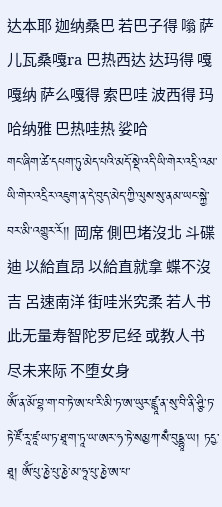达本耶 迦纳桑巴 若巴子得 嗡 萨儿瓦桑嘎ra 巴热西达 达玛得 嘎嘎纳 萨么嘎得 索巴哇 波西得 玛哈纳雅 巴热哇热 娑哈
གང་ཞིག་ཚེ་དཔག་ཏུ་མེད་པའི་མདོ་སྡེ་འདི་ཡི་གེར་འདྲི་འམ་ཡི་གེར་འདྲིར་འཇུག་ན་དེ་བུད་མེད་ཀྱི་ལུས་སུ་ནམ་ཡང་སྐྱེ་བར་མི་འགྱུར་རོ།། 岡席 側巴堵沒北 斗碟迪 以給直昂 以給直就拿 蝶不沒吉 呂速南洋 街哇米究柔 若人书此无量寿智陀罗尼经 或教人书 尽未来际 不堕女身
ཨོཾ་ན་མོ་བྷ་ག་བ་ཏེ་ཨ་པ་རི་མི་ཏ་ཨ་ཡུར་ཛྙཱ་ན་སུ་བི་ནི་ཤྩི་ཏ་ཏེ་ཛོ་རཱ་ཛཱ་ཡ་ཏ་ཐཱ་ག་ཏཱ་ཡ་ཨར་ཧ་ཏེ་སམྱཀ་སྃ་བུདྡྷཱ་ཡ། ཏདྱ་ཐཱ། ཨོཾ་པུ་ཎྱེ་པུ་ཎྱེ་མ་ཧཱ་པུ་ཎྱེ་ཨ་པ་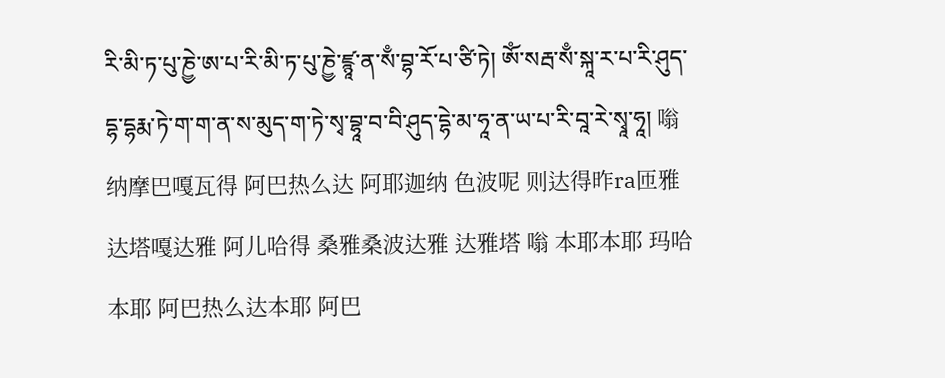རི་མི་ཏ་པུ་ཎྱེ་ཨ་པ་རི་མི་ཏ་པུ་ཎྱེ་ཛྙཱ་ན་སྃ་བྷ་རོ་པ་ཙི་ཏེ། ཨོཾ་སརྦ་སྃ་སྐཱ་ར་པ་རི་ཤུད་དྷ་དྷརྨ་ཏེ་ག་ག་ན་ས་མུད་ག་ཏེ་སྭ་བྷཱ་བ་བི་ཤུད་དྷེ་མ་ཧཱ་ན་ཡ་པ་རི་བཱ་རེ་སྭཱ་ཧཱ། 嗡 纳摩巴嘎瓦得 阿巴热么达 阿耶迦纳 色波呢 则达得昨ra匝雅 达塔嘎达雅 阿儿哈得 桑雅桑波达雅 达雅塔 嗡 本耶本耶 玛哈本耶 阿巴热么达本耶 阿巴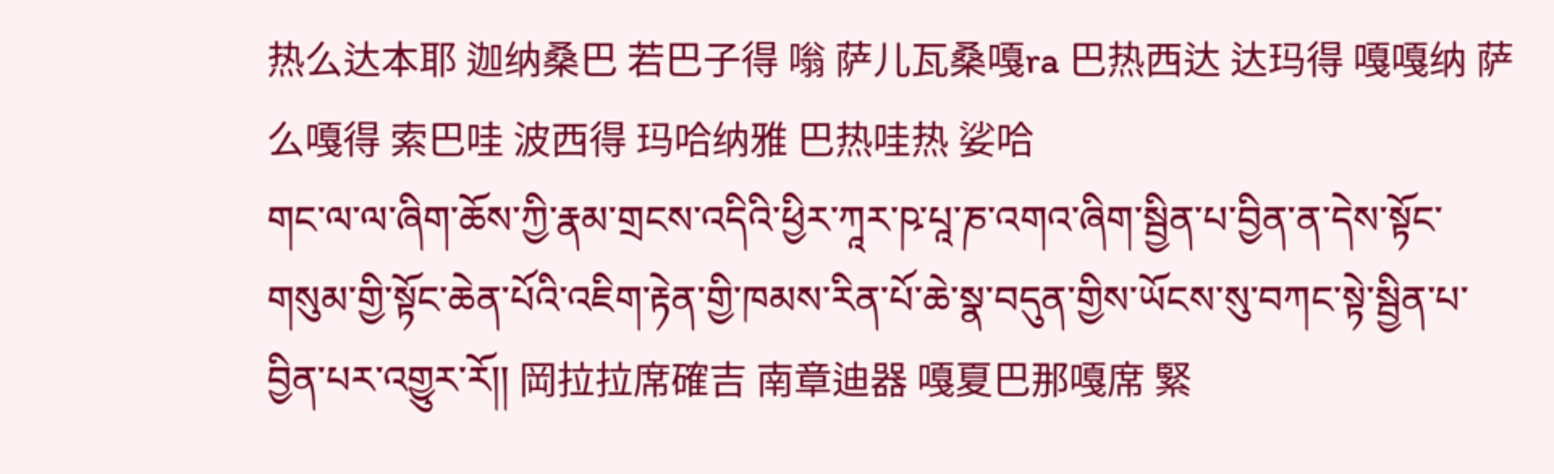热么达本耶 迦纳桑巴 若巴子得 嗡 萨儿瓦桑嘎ra 巴热西达 达玛得 嘎嘎纳 萨么嘎得 索巴哇 波西得 玛哈纳雅 巴热哇热 娑哈
གང་ལ་ལ་ཞིག་ཆོས་ཀྱི་རྣམ་གྲངས་འདིའི་ཕྱིར་ཀཱར་ཥ་པཱ་ཎ་འགའ་ཞིག་སྦྱིན་པ་བྱིན་ན་དེས་སྟོང་གསུམ་གྱི་སྟོང་ཆེན་པོའི་འཇིག་རྟེན་གྱི་ཁམས་རིན་པོ་ཆེ་སྣ་བདུན་གྱིས་ཡོངས་སུ་བཀང་སྟེ་སྦྱིན་པ་བྱིན་པར་འགྱུར་རོ།། 岡拉拉席確吉 南章迪器 嘎夏巴那嘎席 緊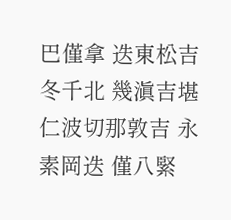巴僅拿 迭東松吉 冬千北 幾滇吉堪 仁波切那敦吉 永素岡迭 僅八緊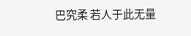巴究柔 若人于此无量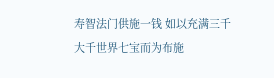寿智法门供施一钱 如以充满三千大千世界七宝而为布施